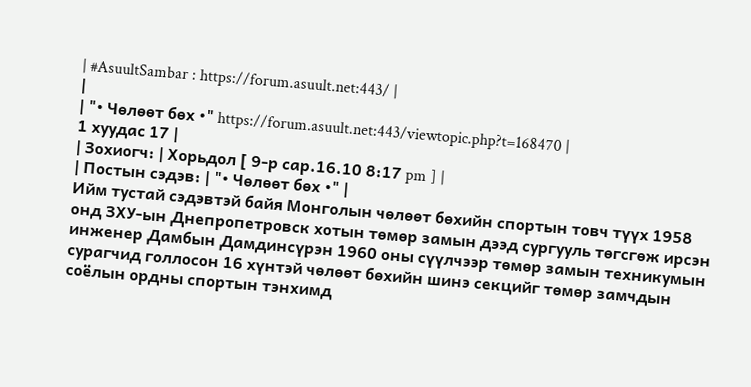| #AsuultSambar : https://forum.asuult.net:443/ |
|
| "• Чөлөөт бөх •" https://forum.asuult.net:443/viewtopic.php?t=168470 |
1 хуудас 17 |
| Зохиогч: | Хорьдол [ 9-р сар.16.10 8:17 pm ] |
| Постын сэдэв: | "• Чөлөөт бөх •" |
Ийм тустай сэдэвтэй байя Монголын чөлөөт бөхийн спортын товч түүх 1958 онд ЗХУ-ын Днепропетровск хотын төмөр замын дээд сургууль төгсгөж ирсэн инженер Дамбын Дамдинсүрэн 1960 оны сүүлчээр төмөр замын техникумын сурагчид голлосон 16 хүнтэй чөлөөт бөхийн шинэ секцийг төмөр замчдын соёлын ордны спортын тэнхимд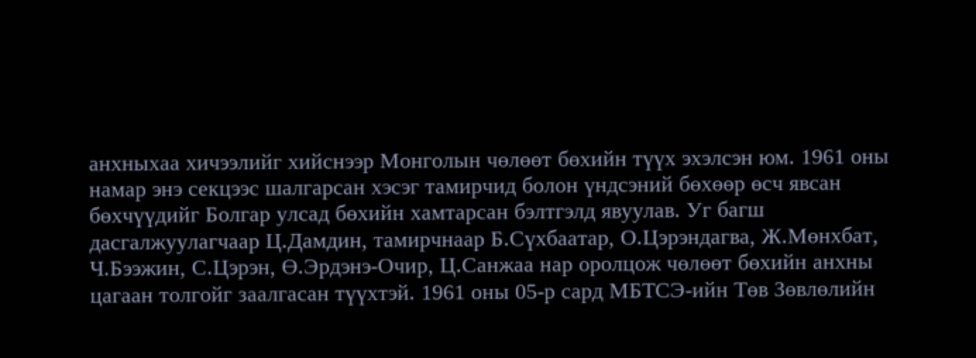анхныхаа хичээлийг хийснээр Монголын чөлөөт бөхийн түүх эхэлсэн юм. 1961 оны намар энэ секцээс шалгарсан хэсэг тамирчид болон үндсэний бөхөөр өсч явсан бөхчүүдийг Болгар улсад бөхийн хамтарсан бэлтгэлд явуулав. Уг багш дасгалжуулагчаар Ц.Дамдин, тамирчнаар Б.Сүхбаатар, О.Цэрэндагва, Ж.Мөнхбат, Ч.Бээжин, С.Цэрэн, Ө.Эрдэнэ-Очир, Ц.Санжаа нар оролцож чөлөөт бөхийн анхны цагаан толгойг заалгасан түүхтэй. 1961 оны 05-р сард МБТСЭ-ийн Төв Зөвлөлийн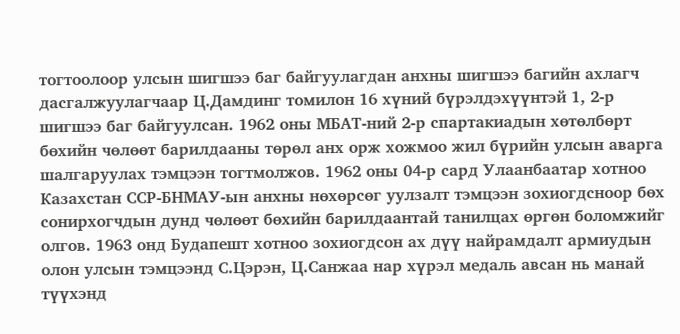тогтоолоор улсын шигшээ баг байгуулагдан анхны шигшээ багийн ахлагч дасгалжуулагчаар Ц.Дамдинг томилон 16 хүний бүрэлдэхүүнтэй 1, 2-р шигшээ баг байгуулсан. 1962 оны МБАТ-ний 2-р спартакиадын хөтөлбөрт бөхийн чөлөөт барилдааны төрөл анх орж хожмоо жил бүрийн улсын аварга шалгаруулах тэмцээн тогтмолжов. 1962 оны 04-р сард Улаанбаатар хотноо Казахстан ССР-БНМАУ-ын анхны нөхөрсөг уулзалт тэмцээн зохиогдсноор бөх сонирхогчдын дунд чөлөөт бөхийн барилдаантай танилцах өргөн боломжийг олгов. 1963 онд Будапешт хотноо зохиогдсон ах дүү найрамдалт армиудын олон улсын тэмцээнд С.Цэрэн, Ц.Санжаа нар хүрэл медаль авсан нь манай түүхэнд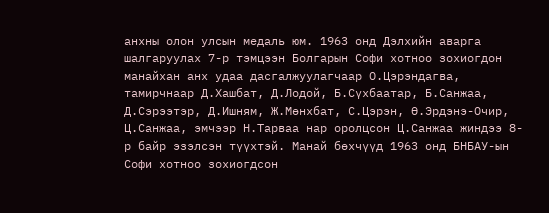анхны олон улсын медаль юм. 1963 онд Дэлхийн аварга шалгаруулах 7-р тэмцээн Болгарын Софи хотноо зохиогдон манайхан анх удаа дасгалжуулагчаар О.Цэрэндагва, тамирчнаар Д.Хашбат, Д.Лодой, Б.Сүхбаатар, Б.Санжаа, Д.Сэрээтэр, Д.Ишням, Ж.Мөнхбат, С.Цэрэн, Ө.Эрдэнэ-Очир, Ц.Санжаа, эмчээр Н.Тарваа нар оролцсон Ц.Санжаа жиндээ 8-р байр эзэлсэн түүхтэй. Манай бөхчүүд 1963 онд БНБАУ-ын Софи хотноо зохиогдсон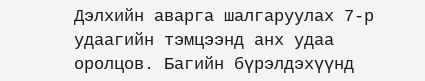Дэлхийн аварга шалгаруулах 7-р удаагийн тэмцээнд анх удаа оролцов. Багийн бүрэлдэхүүнд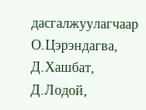дасгалжуулагчаар О.Цэрэндагва, Д.Хашбат, Д.Лодой,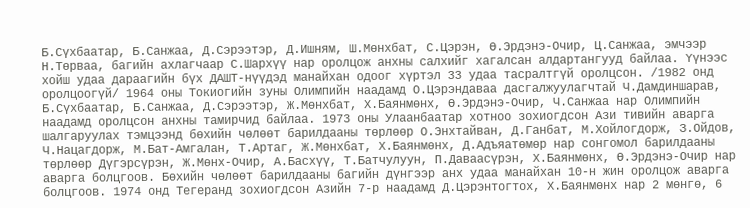Б.Сүхбаатар, Б.Санжаа, Д.Сэрээтэр, Д.Ишням, Ш.Мөнхбат, С.Цэрэн, Ө.Эрдэнэ-Очир, Ц.Санжаа, эмчээр Н.Төрваа, багийн ахлагчаар С.Шархүү нар оролцож анхны салхийг хагалсан алдартангууд байлаа. Үүнээс хойш удаа дараагийн бүх ДАШТ-нүүдэд манайхан одоог хүртэл 33 удаа тасралтгүй оролцсон. /1982 онд оролцоогүй/ 1964 оны Токиогийн зуны Олимпийн наадамд О.Цэрэндаваа дасгалжуулагчтай Ч.Дамдиншарав, Б.Сүхбаатар, Б.Санжаа, Д.Сэрээтэр, Ж.Мөнхбат, Х.Баянмөнх, Ө.Эрдэнэ-Очир, Ч.Санжаа нар Олимпийн наадамд оролцсон анхны тамирчид байлаа. 1973 оны Улаанбаатар хотноо зохиогдсон Ази тивийн аварга шалгаруулах тэмцээнд бөхийн чөлөөт барилдааны төрлөөр О.Энхтайван, Д.Ганбат, М.Хойлогдорж, З.Ойдов, Ч.Нацагдорж, М.Бат-Амгалан, Т.Артаг, Ж.Мөнхбат, Х.Баянмөнх, Д.Адъяатөмөр нар сонгомол барилдааны төрлөөр Дүгэрсүрэн, Ж.Мөнх-Очир, А.Басхүү, Т.Батчулуун, П.Даваасүрэн, Х.Баянмөнх, Ө.Эрдэнэ-Очир нар аварга болцгоов. Бөхийн чөлөөт барилдааны багийн дүнгээр анх удаа манайхан 10-н жин оролцож аварга болцгоов. 1974 онд Тегеранд зохиогдсон Азийн 7-р наадамд Д.Цэрэнтогтох, Х.Баянмөнх нар 2 мөнгө, 6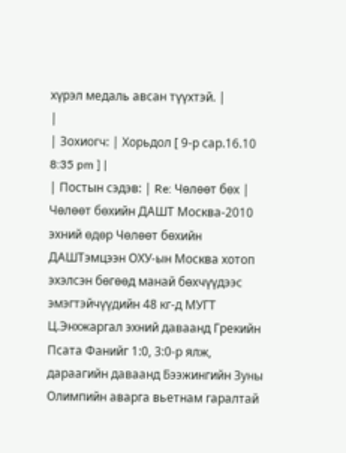хүрэл медаль авсан түүхтэй. |
|
| Зохиогч: | Хорьдол [ 9-р сар.16.10 8:35 pm ] |
| Постын сэдэв: | Re: Чөлөөт бөх |
Чөлөөт бөхийн ДАШТ Москва-2010
эхний өдөр Чөлөөт бөхийн ДАШТэмцээн ОХУ-ын Москва хотоп эхэлсэн бөгөөд манай бөхчүүдээс эмэгтэйчүүдийн 48 кг-д МУГТ Ц.Энхжаргал эхний даваанд Грекийн Псата Фанийг 1:0, 3:0-р ялж, дараагийн даваанд Бээжингийн Зуны Олимпийн аварга вьетнам гаралтай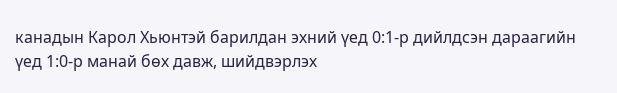канадын Карол Хьюнтэй барилдан эхний үед 0:1-р дийлдсэн дараагийн үед 1:0-р манай бөх давж, шийдвэрлэх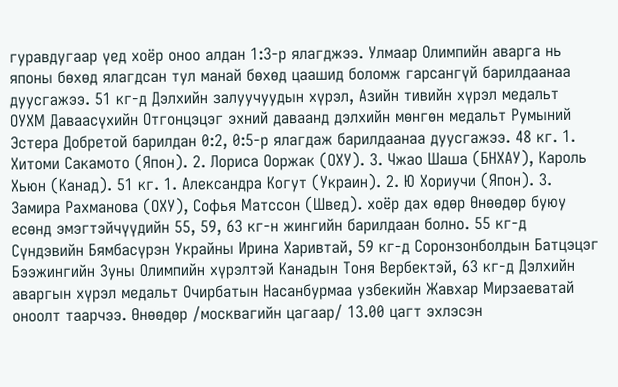гуравдугаар үед хоёр оноо алдан 1:3-р ялагджээ. Улмаар Олимпийн аварга нь японы бөхөд ялагдсан тул манай бөхөд цаашид боломж гарсангүй барилдаанаа дуусгажээ. 51 кг-д Дэлхийн залуучуудын хүрэл, Азийн тивийн хүрэл медальт ОУХМ Даваасүхийн Отгонцэцэг эхний даваанд дэлхийн мөнгөн медальт Румыний Эстера Добретой барилдан 0:2, 0:5-р ялагдаж барилдаанаа дуусгажээ. 48 кг. 1. Хитоми Сакамото (Япон). 2. Лориса Ооржак (ОХУ). 3. Чжао Шаша (БНХАУ), Кароль Хьюн (Канад). 51 кг. 1. Александра Когут (Украин). 2. Ю Хориучи (Япон). 3. Замира Рахманова (ОХУ), Софья Матссон (Швед). хоёр дах өдөр Өнөөдөр буюу есөнд эмэгтэйчүүдийн 55, 59, 63 кг-н жингийн барилдаан болно. 55 кг-д Сүндэвийн Бямбасүрэн Украйны Ирина Харивтай, 59 кг-д Соронзонболдын Батцэцэг Бээжингийн Зуны Олимпийн хүрэлтэй Канадын Тоня Вербектэй, 63 кг-д Дэлхийн аваргын хүрэл медальт Очирбатын Насанбурмаа узбекийн Жавхар Мирзаеватай оноолт таарчээ. Өнөөдөр /москвагийн цагаар/ 13.00 цагт эхлэсэн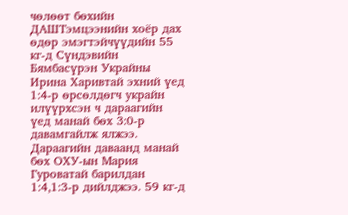чөлөөт бөхийн ДАШТэмцээнийн хоёр дах өдөр эмэгтэйчүүдийн 55 кг-д Сүндэвийн Бямбасүрэн Украйны Ирина Харивтай эхний үед 1:4-р өрсөлдөгч украйн илүүрхсэн ч дараагийн үед манай бөх 3:0-р давамгайлж ялжээ. Дараагийн даваанд манай бөх ОХУ-ын Мария Гуроватай барилдан 1:4,1:3-р дийлджээ. 59 кг-д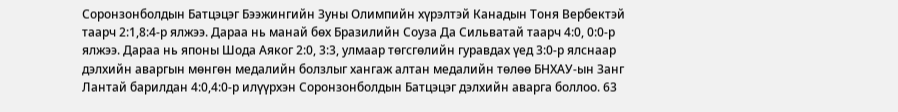Соронзонболдын Батцэцэг Бээжингийн Зуны Олимпийн хүрэлтэй Канадын Тоня Вербектэй таарч 2:1,8:4-р ялжээ. Дараа нь манай бөх Бразилийн Соуза Да Сильватай таарч 4:0, 0:0-р ялжээ. Дараа нь японы Шода Аяког 2:0, 3:3, улмаар төгсгөлийн гуравдах үед 3:0-р ялснаар дэлхийн аваргын мөнгөн медалийн болзлыг хангаж алтан медалийн төлөө БНХАУ-ын Занг Лантай барилдан 4:0,4:0-р илүүрхэн Соронзонболдын Батцэцэг дэлхийн аварга боллоо. 63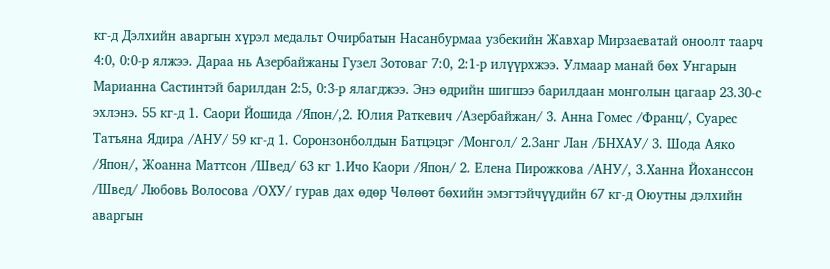кг-д Дэлхийн аваргын хүрэл медальт Очирбатын Насанбурмаа узбекийн Жавхар Мирзаеватай оноолт таарч 4:0, 0:0-р ялжээ. Дараа нь Азербайжаны Гузел Зотоваг 7:0, 2:1-р илүүрхжээ. Улмаар манай бөх Унгарын Марианна Састинтэй барилдан 2:5, 0:3-р ялагджээ. Энэ өдрийн шигшээ барилдаан монголын цагаар 23.30-с эхлэнэ. 55 кг-д 1. Саори Йошида /Япон/,2. Юлия Раткевич /Азербайжан/ 3. Анна Гомес /Франц/, Суарес Татъяна Ядира /АНУ/ 59 кг-д 1. Соронзонболдын Батцэцэг /Монгол/ 2.Занг Лан /БНХАУ/ 3. Шода Аяко /Япон/, Жоанна Маттсон /Швед/ 63 кг 1.Ичо Каори /Япон/ 2. Елена Пирожкова /АНУ/, 3.Ханна Йоханссон /Швед/ Любовь Волосова /ОХУ/ гурав дах өдөр Чөлөөт бөхийн эмэгтэйчүүдийн 67 кг-д Оюутны дэлхийн аваргын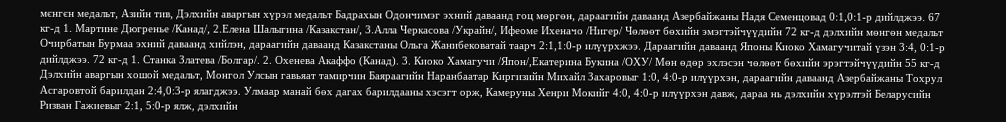мєнгєн медальт, Азийн тив, Дэлхийн аваргын хүрэл медальт Бадрахын Одончимэг эхний даваанд гоц мөргөн, дараагийн даваанд Азербайжаны Надя Семенцовад 0:1,0:1-р дийлджээ. 67 кг-д 1. Мартине Дюгренье /Канад/, 2.Елена Шалыгина /Казакстан/, 3.Алла Черкасова /Украйн/, Ифеоме Ихеначо /Нигер/ Чөлөөт бөхийн эмэгтэйчүүдийн 72 кг-д дэлхийн мөнгөн медальт Очирбатын Бурмаа эхний даваанд хийлэн, дараагийн даваанд Казакстаны Ольга Жанибековатай таарч 2:1,1:0-р илүүрхжээ. Дараагийн даваанд Японы Киоко Хамагучитай үзэн 3:4, 0:1-р дийлджээ. 72 кг-д 1. Станка Златева /Болгар/. 2. Охенева Акаффо (Канад). 3. Киоко Хамагучи /Япон/,Екатерина Букина /ОХУ/ Мөн өдөр эхлэсэн чөлөөт бөхийн эрэгтэйчүүдийн 55 кг-д Дэлхийн аваргын хошой медальт, Монгол Улсын гавьяат тамирчин Баяраагийн Наранбаатар Киргизийн Михайл Захаровыг 1:0, 4:0-р илүүрхэн, дараагийн даваанд Азербайжаны Тохрул Асгаровтой барилдан 2:4,0:3-р ялагджээ. Улмаар манай бөх дагах барилдааны хэсэгт орж, Камеруны Хенри Мокийг 4:0, 4:0-р илүүрхэн давж, дараа нь дэлхийн хүрэлтэй Беларусийн Ризван Гажиевыг 2:1, 5:0-р ялж, дэлхийн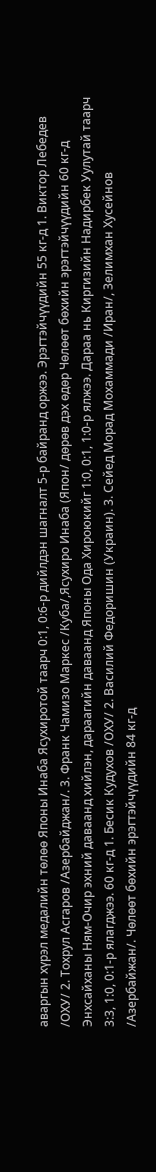аваргын хүрэл медалийн төлөө Японы Инаба Ясухиротой таарч 0:1, 0:6-р дийлдэн шагналт 5-р байранд оржээ. Эрэгтэйчүүдийн 55 кг-д 1. Виктор Лебедев /ОХУ/ 2. Тохрул Асгаров /Азербайджан/. 3. Франк Чамизо Маркес /Куба/,Ясухиро Инаба (Япон/ дөрөв дэх өдөр Чөлөөт бөхийн эрэгтэйчүүдийн 60 кг-д Энхсайханы Ням-Очир эхний даваанд хийлэн, дараагийн даваанд Японы Ода Хироюкийг 1:0, 0:1, 1:0-р ялжээ. Дараа нь Киргизийн Надирбек Уулутай таарч 3:3, 1:0, 0:1-р ялагджээ. 60 кг-д 1. Бесик Кудухов /ОХУ/ 2. Василий Федоришин (Украин). 3. Сейед Морад Мохаммади /Иран/, Зелимхан Хусейнов /Азербайжан/. Чөлөөт бөхийн эрэгтэйчүүдийн 84 кг-д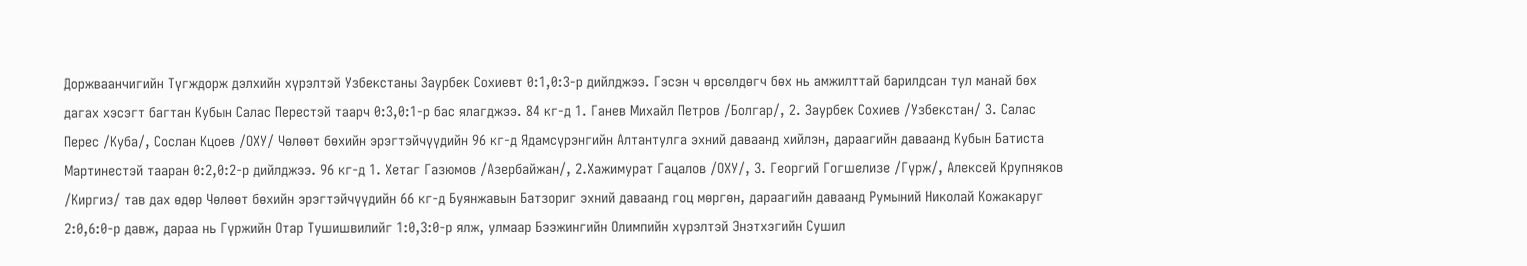Доржваанчигийн Түгждорж дэлхийн хүрэлтэй Узбекстаны Заурбек Сохиевт 0:1,0:3-р дийлджээ. Гэсэн ч өрсөлдөгч бөх нь амжилттай барилдсан тул манай бөх дагах хэсэгт багтан Кубын Салас Перестэй таарч 0:3,0:1-р бас ялагджээ. 84 кг-д 1. Ганев Михайл Петров /Болгар/, 2. Заурбек Сохиев /Узбекстан/ 3. Салас Перес /Куба/, Сослан Кцоев /ОХУ/ Чөлөөт бөхийн эрэгтэйчүүдийн 96 кг-д Ядамсүрэнгийн Алтантулга эхний даваанд хийлэн, дараагийн даваанд Кубын Батиста Мартинестэй тааран 0:2,0:2-р дийлджээ. 96 кг-д 1. Хетаг Газюмов /Азербайжан/, 2.Хажимурат Гацалов /ОХУ/, 3. Георгий Гогшелизе /Гүрж/, Алексей Крупняков /Киргиз/ тав дах өдөр Чөлөөт бөхийн эрэгтэйчүүдийн 66 кг-д Буянжавын Батзориг эхний даваанд гоц мөргөн, дараагийн даваанд Румыний Николай Кожакаруг 2:0,6:0-р давж, дараа нь Гүржийн Отар Тушишвилийг 1:0,3:0-р ялж, улмаар Бээжингийн Олимпийн хүрэлтэй Энэтхэгийн Сушил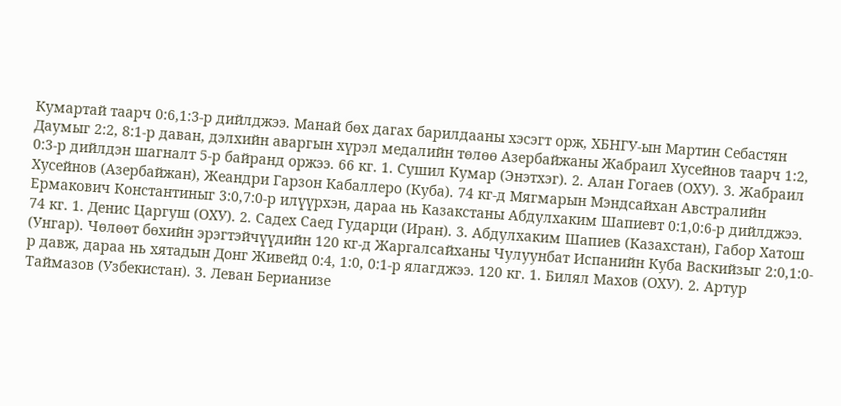Кумартай таарч 0:6,1:3-р дийлджээ. Манай бөх дагах барилдааны хэсэгт орж, ХБНГУ-ын Мартин Себастян Даумыг 2:2, 8:1-р даван, дэлхийн аваргын хүрэл медалийн төлөө Азербайжаны Жабраил Хусейнов таарч 1:2, 0:3-р дийлдэн шагналт 5-р байранд оржээ. 66 кг. 1. Сушил Кумар (Энэтхэг). 2. Алан Гогаев (ОХУ). 3. Жабраил Хусейнов (Азербайжан), Жеандри Гарзон Кабаллеро (Куба). 74 кг-д Мягмарын Мэндсайхан Австралийн Ермакович Константиныг 3:0,7:0-р илүүрхэн, дараа нь Казакстаны Абдулхаким Шапиевт 0:1,0:6-р дийлджээ. 74 кг. 1. Денис Царгуш (ОХУ). 2. Садех Саед Гударци (Иран). 3. Абдулхаким Шапиев (Казахстан), Габор Хатош (Унгар). Чөлөөт бөхийн эрэгтэйчүүдийн 120 кг-д Жаргалсайханы Чулуунбат Испанийн Куба Васкийзыг 2:0,1:0-р давж, дараа нь хятадын Донг Живейд 0:4, 1:0, 0:1-р ялагджээ. 120 кг. 1. Билял Махов (ОХУ). 2. Артур Таймазов (Узбекистан). 3. Леван Берианизе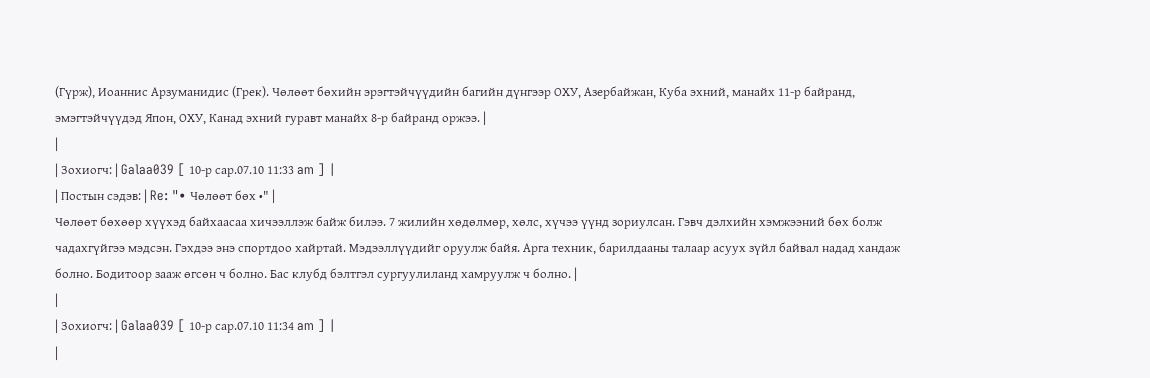(Гүрж), Иоаннис Арзуманидис (Грек). Чөлөөт бөхийн эрэгтэйчүүдийн багийн дүнгээр ОХУ, Азербайжан, Куба эхний, манайх 11-р байранд, эмэгтэйчүүдэд Япон, ОХУ, Канад эхний гуравт манайх 8-р байранд оржээ. |
|
| Зохиогч: | Galaa039 [ 10-р сар.07.10 11:33 am ] |
| Постын сэдэв: | Re: "• Чөлөөт бөх •" |
Чөлөөт бөхөөр хүүхэд байхаасаа хичээллэж байж билээ. 7 жилийн хөдөлмөр, хөлс, хүчээ үүнд зориулсан. Гэвч дэлхийн хэмжээний бөх болж чадахгүйгээ мэдсэн. Гэхдээ энэ спортдоо хайртай. Мэдээллүүдийг оруулж байя. Арга техник, барилдааны талаар асуух зүйл байвал надад хандаж болно. Бодитоор зааж өгсөн ч болно. Бас клубд бэлтгэл сургуулиланд хамруулж ч болно. |
|
| Зохиогч: | Galaa039 [ 10-р сар.07.10 11:34 am ] |
|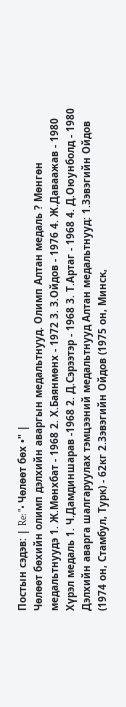Постын сэдэв: | Re: "• Чөлөөт бөх •" |
Чөлөөт бөхийн олимп дэлхийн аваргын медальтнууд. Олимп Алтан медаль ? Мөнгөн медальтнуудэ 1. Ж.Мөнхбат - 1968 2. Х.Баянмөнх - 1972 3. З.Ойдов - 1976 4. Ж.Даваажав - 1980 Хүрэл медаль 1. Ч.Дамдиншарав -1968 2. Д.Сэрээтэр - 1968 3. Т.Артаг - 1968 4. Д.Оюунболд - 1980 Дэлхийн аварга шалгаруулах тэмцээний медальтнууд Алтан медальтнууд: 1.Зэвэгийн Ойдов (1974 он, Стамбул, Турк) - 62кг 2.Зэвэгийн Ойдов (1975 он, Минск,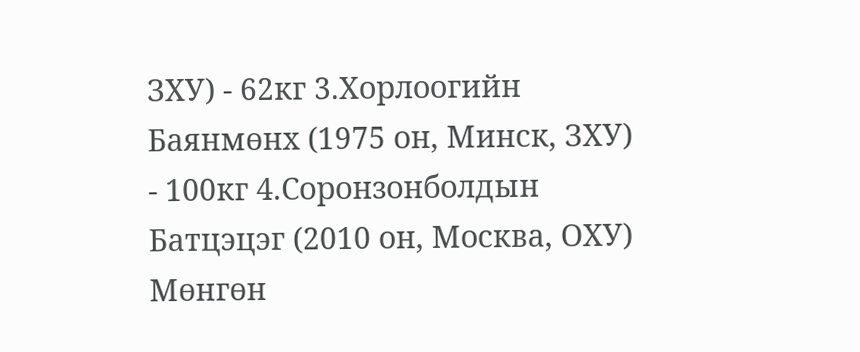ЗХУ) - 62кг 3.Хорлоогийн Баянмөнх (1975 он, Минск, ЗХУ) - 100кг 4.Соронзонболдын Батцэцэг (2010 он, Москва, ОХУ) Мөнгөн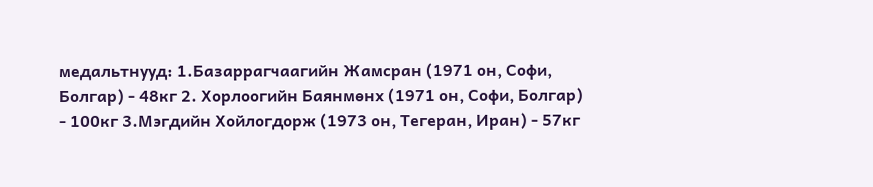медальтнууд: 1.Базаррагчаагийн Жамсран (1971 он, Софи, Болгар) - 48кг 2. Хорлоогийн Баянмөнх (1971 он, Софи, Болгар) - 100кг 3.Мэгдийн Хойлогдорж (1973 он, Тегеран, Иран) - 57кг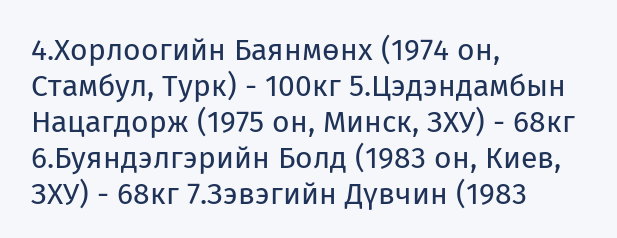4.Хорлоогийн Баянмөнх (1974 он, Стамбул, Турк) - 100кг 5.Цэдэндамбын Нацагдорж (1975 он, Минск, ЗХУ) - 68кг 6.Буяндэлгэрийн Болд (1983 он, Киев, ЗХУ) - 68кг 7.Зэвэгийн Дүвчин (1983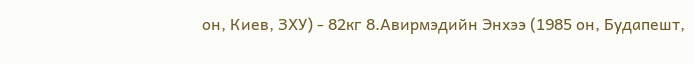он, Киев, ЗХУ) - 82кг 8.Авирмэдийн Энхээ (1985 он, Будапешт,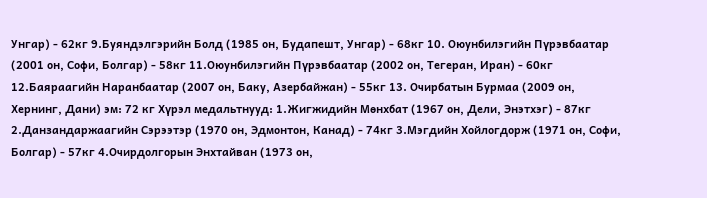Унгар) - 62кг 9.Буяндэлгэрийн Болд (1985 он, Будапешт, Унгар) - 68кг 10. Оюунбилэгийн Пүрэвбаатар (2001 он, Софи, Болгар) - 58кг 11.Оюунбилэгийн Пүрэвбаатар (2002 он, Тегеран, Иран) - 60кг 12.Баяраагийн Наранбаатар (2007 он, Баку, Азербайжан) - 55кг 13. Очирбатын Бурмаа (2009 он, Хернинг, Дани) эм: 72 кг Хүрэл медальтнууд: 1.Жигжидийн Мөнхбат (1967 он, Дели, Энэтхэг) - 87кг 2.Данзандаржаагийн Сэрээтэр (1970 он, Эдмонтон, Канад) - 74кг 3.Мэгдийн Хойлогдорж (1971 он, Софи, Болгар) - 57кг 4.Очирдолгорын Энхтайван (1973 он,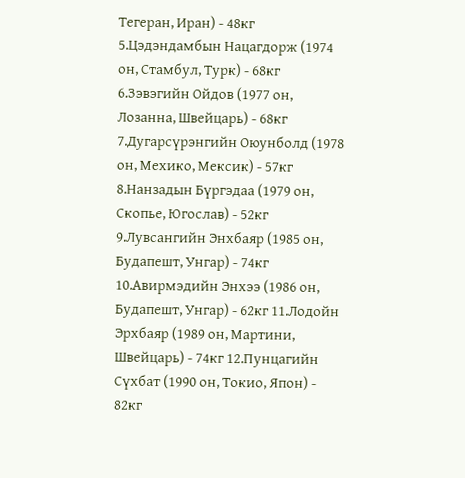Тегеран, Иран) - 48кг 5.Цэдэндамбын Нацагдорж (1974 он, Стамбул, Турк) - 68кг 6.Зэвэгийн Ойдов (1977 он, Лозанна, Швейцарь) - 68кг 7.Дугарсүрэнгийн Оюунболд (1978 он, Мехико, Мексик) - 57кг 8.Нанзадын Бүргэдаа (1979 он, Скопье, Югослав) - 52кг 9.Лувсангийн Энхбаяр (1985 он, Будапешт, Унгар) - 74кг 10.Авирмэдийн Энхээ (1986 он, Будапешт, Унгар) - 62кг 11.Лодойн Эрхбаяр (1989 он, Мартини, Швейцарь) - 74кг 12.Пунцагийн Сүхбат (1990 он, Токио, Япон) - 82кг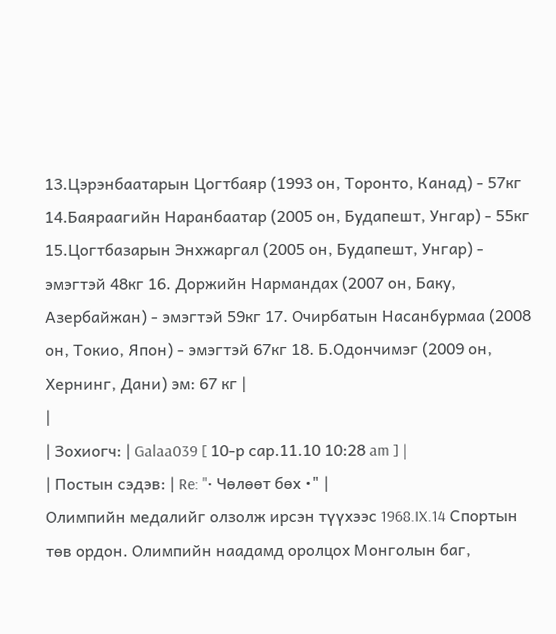13.Цэрэнбаатарын Цогтбаяр (1993 он, Торонто, Канад) - 57кг 14.Баяраагийн Наранбаатар (2005 он, Будапешт, Унгар) - 55кг 15.Цогтбазарын Энхжаргал (2005 он, Будапешт, Унгар) - эмэгтэй 48кг 16. Доржийн Нармандах (2007 он, Баку, Азербайжан) - эмэгтэй 59кг 17. Очирбатын Насанбурмаа (2008 он, Токио, Япон) - эмэгтэй 67кг 18. Б.Одончимэг (2009 он, Хернинг, Дани) эм: 67 кг |
|
| Зохиогч: | Galaa039 [ 10-р сар.11.10 10:28 am ] |
| Постын сэдэв: | Re: "• Чөлөөт бөх •" |
Олимпийн медалийг олзолж ирсэн түүхээс 1968.IX.14 Спортын төв ордон. Олимпийн наадамд оролцох Монголын баг,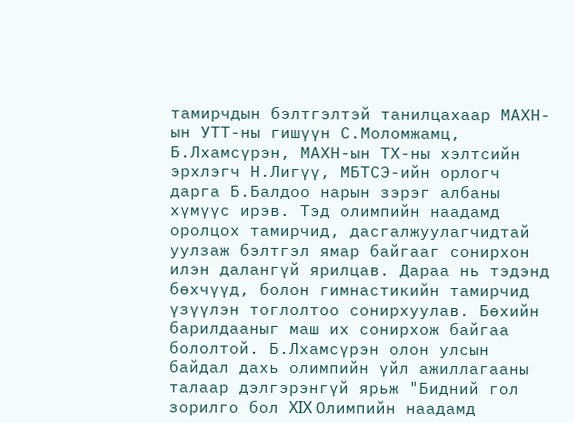тамирчдын бэлтгэлтэй танилцахаар МАХН-ын УТТ-ны гишүүн С.Моломжамц, Б.Лхамсүрэн, МАХН-ын ТХ-ны хэлтсийн эрхлэгч Н.Лигүү, МБТСЭ-ийн орлогч дарга Б.Балдоо нарын зэрэг албаны хүмүүс ирэв. Тэд олимпийн наадамд оролцох тамирчид, дасгалжуулагчидтай уулзаж бэлтгэл ямар байгааг сонирхон илэн далангүй ярилцав. Дараа нь тэдэнд бөхчүүд, болон гимнастикийн тамирчид үзүүлэн тоглолтоо сонирхуулав. Бөхийн барилдааныг маш их сонирхож байгаа бололтой. Б.Лхамсүрэн олон улсын байдал дахь олимпийн үйл ажиллагааны талаар дэлгэрэнгүй ярьж "Бидний гол зорилго бол XIX Олимпийн наадамд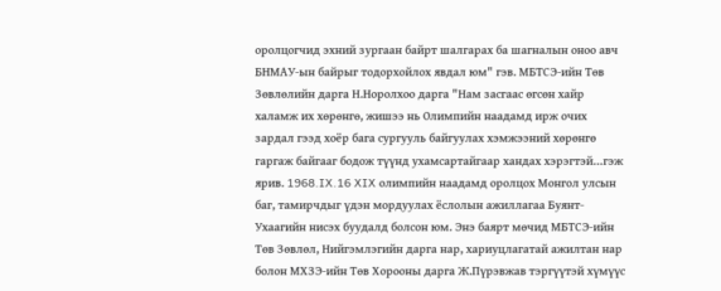оролцогчид эхний зургаан байрт шалгарах ба шагналын оноо авч БНМАУ-ын байрыг тодорхойлох явдал юм" гэв. МБТСЭ-ийн Төв Зөвлөлийн дарга Н.Норолхоо дарга "Нам засгаас өгсөн хайр халамж их хөрөнгө, жишээ нь Олимпийн наадамд ирж очих зардал гээд хоёр бага сургууль байгуулах хэмжээний хөрөнгө гаргаж байгааг бодож түүнд ухамсартайгаар хандах хэрэгтэй…гэж ярив. 1968.IX.16 XIX олимпийн наадамд оролцох Монгол улсын баг, тамирчдыг үдэн мордуулах ёслолын ажиллагаа Буянт-Ухаагийн нисэх буудалд болсон юм. Энэ баярт мөчид МБТСЭ-ийн Төв Зөвлөл, Нийгэмлэгийн дарга нар, хариуцлагатай ажилтан нар болон МХЗЭ-ийн Төв Хорооны дарга Ж.Пүрэвжав тэргүүтэй хүмүүс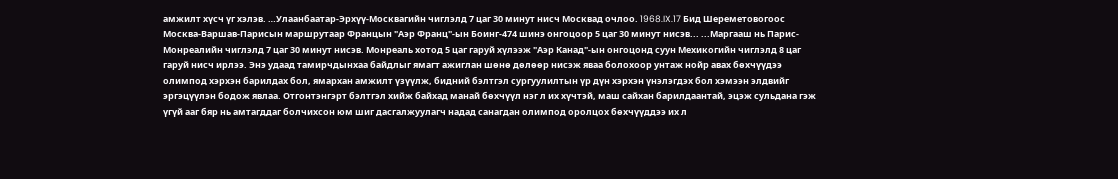амжилт хүсч үг хэлэв. …Улаанбаатар-Эрхүү-Москвагийн чиглэлд 7 цаг 30 минут нисч Москвад очлоо. 1968.IX.17 Бид Шереметовогоос Москва-Варшав-Парисын маршрутаар Францын "Аэр Франц"-ын Боинг-474 шинэ онгоцоор 5 цаг 30 минут нисэв... ...Маргааш нь Парис-Монреалийн чиглэлд 7 цаг 30 минут нисэв. Монреаль хотод 5 цаг гаруй хүлээж "Аэр Канад"-ын онгоцонд суун Мехикогийн чиглэлд 8 цаг гаруй нисч ирлээ. Энэ удаад тамирчдынхаа байдлыг ямагт ажиглан шөнө дөлөөр нисэж яваа болохоор унтаж нойр авах бөхчүүдээ олимпод хэрхэн барилдах бол, ямархан амжилт үзүүлж, бидний бэлтгэл сургуулилтын үр дүн хэрхэн үнэлэгдэх бол хэмээн элдвийг эргэцүүлэн бодож явлаа. Отгонтэнгэрт бэлтгэл хийж байхад манай бөхчүүл нэг л их хүчтэй, маш сайхан барилдаантай, эцэж сульдана гэж үгүй ааг бяр нь амтагддаг болчихсон юм шиг дасгалжуулагч надад санагдан олимпод оролцох бөхчүүддээ их л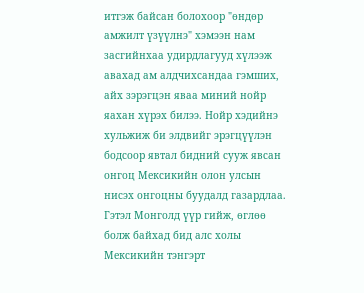итгэж байсан болохоор "өндөр амжилт үзүүлнэ" хэмээн нам засгийнхаа удирдлагууд хүлээж авахад ам алдчихсандаа гэмших, айх зэрэгцэн яваа миний нойр яахан хүрэх билээ. Нойр хэдийнэ хульжиж би элдвийг эрэгцүүлэн бодсоор явтал бидний сууж явсан онгоц Мексикийн олон улсын нисэх онгоцны буудалд газардлаа. Гэтэл Монголд үүр гийж, өглөө болж байхад бид алс холы Мексикийн тэнгэрт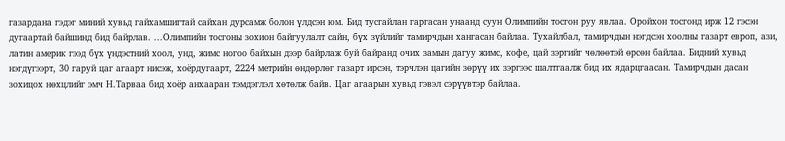газардана гэдэг миний хувьд гайхамшигтай сайхан дурсамж болон үлдсэн юм. Бид тусгайлан гаргасан унаанд суун Олимпийн тосгон руу явлаа. Оройхон тосгонд ирж 12 гэсэн дугаартай байшинд бид байрлав. ...Олимпийн тосгоны зохион байгуулалт сайн, бүх зүйлийг тамирчдын хангасан байлаа. Тухайлбал, тамирчдын нэгдсэн хоолны газарт европ, ази, латин америк гээд бүх үндэстний хоол, унд, жимс ногоо байхын дээр байрлаж буй байранд очих замын дагуу жимс, кофе, цай зэргийг чөлөөтэй өрсөн байлаа. Бидний хувьд нэгдүгээрт, 30 гаруй цаг агаарт нисэж, хоёрдугаарт, 2224 метрийн өндөрлөг газарт ирсэн, тэрчлэн цагийн зөрүү их зэргээс шалтгаалж бид их ядарцгаасан. Тамирчдын дасан зохицох нөхцлийг эмч Н.Тарваа бид хоёр анхааран тэмдэглэл хөтөлж байв. Цаг агаарын хувьд гэвэл сэрүүвтэр байлаа.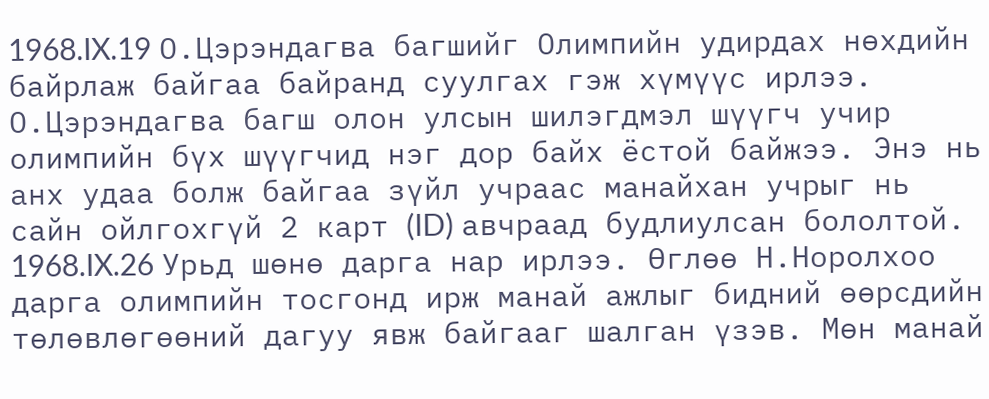1968.IX.19 О.Цэрэндагва багшийг Олимпийн удирдах нөхдийн байрлаж байгаа байранд суулгах гэж хүмүүс ирлээ. О.Цэрэндагва багш олон улсын шилэгдмэл шүүгч учир олимпийн бүх шүүгчид нэг дор байх ёстой байжээ. Энэ нь анх удаа болж байгаа зүйл учраас манайхан учрыг нь сайн ойлгохгүй 2 карт (ID) авчраад будлиулсан бололтой. 1968.IX.26 Урьд шөнө дарга нар ирлээ. Өглөө Н.Норолхоо дарга олимпийн тосгонд ирж манай ажлыг бидний өөрсдийн төлөвлөгөөний дагуу явж байгааг шалган үзэв. Мөн манай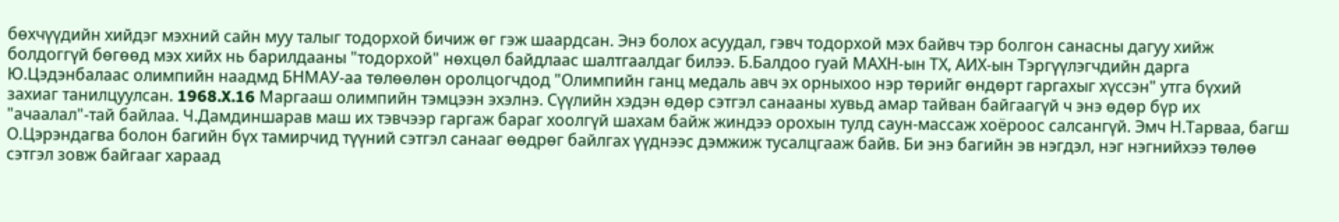бөхчүүдийн хийдэг мэхний сайн муу талыг тодорхой бичиж өг гэж шаардсан. Энэ болох асуудал, гэвч тодорхой мэх байвч тэр болгон санасны дагуу хийж болдоггүй бөгөөд мэх хийх нь барилдааны "тодорхой" нөхцөл байдлаас шалтгаалдаг билээ. Б.Балдоо гуай МАХН-ын ТХ, АИХ-ын Тэргүүлэгчдийн дарга Ю.Цэдэнбалаас олимпийн наадмд БНМАУ-аа төлөөлөн оролцогчдод "Олимпийн ганц медаль авч эх орныхоо нэр төрийг өндөрт гаргахыг хүссэн" утга бүхий захиаг танилцуулсан. 1968.X.16 Маргааш олимпийн тэмцээн эхэлнэ. Сүүлийн хэдэн өдөр сэтгэл санааны хувьд амар тайван байгаагүй ч энэ өдөр бүр их "ачаалал"-тай байлаа. Ч.Дамдиншарав маш их тэвчээр гаргаж бараг хоолгүй шахам байж жиндээ орохын тулд саун-массаж хоёроос салсангүй. Эмч Н.Тарваа, багш О.Цэрэндагва болон багийн бүх тамирчид түүний сэтгэл санааг өөдрөг байлгах үүднээс дэмжиж тусалцгааж байв. Би энэ багийн эв нэгдэл, нэг нэгнийхээ төлөө сэтгэл зовж байгааг хараад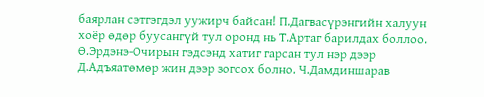баярлан сэтгэгдэл уужирч байсан! П.Дагвасүрэнгийн халуун хоёр өдөр буусангүй тул оронд нь Т.Артаг барилдах боллоо. Ө.Эрдэнэ-Очирын гэдсэнд хатиг гарсан тул нэр дээр Д.Адъяатөмөр жин дээр зогсох болно. Ч.Дамдиншарав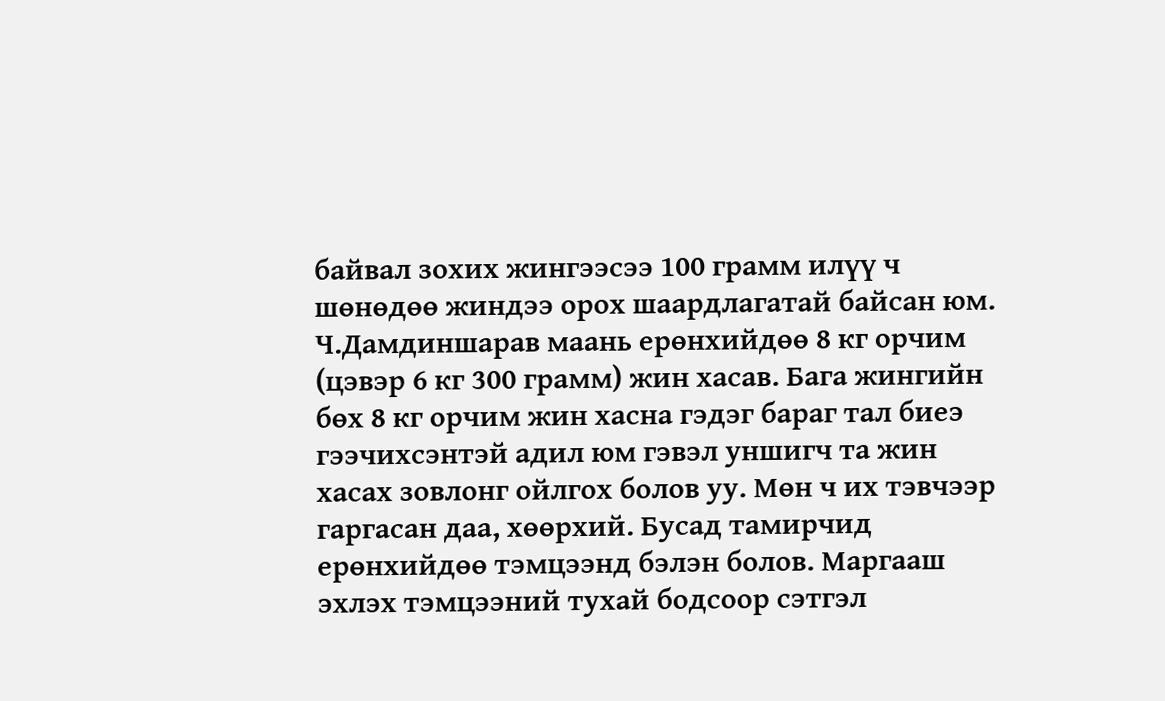байвал зохих жингээсээ 100 грамм илүү ч шөнөдөө жиндээ орох шаардлагатай байсан юм. Ч.Дамдиншарав маань ерөнхийдөө 8 кг орчим (цэвэр 6 кг 300 грамм) жин хасав. Бага жингийн бөх 8 кг орчим жин хасна гэдэг бараг тал биеэ гээчихсэнтэй адил юм гэвэл уншигч та жин хасах зовлонг ойлгох болов уу. Мөн ч их тэвчээр гаргасан даа, хөөрхий. Бусад тамирчид ерөнхийдөө тэмцээнд бэлэн болов. Маргааш эхлэх тэмцээний тухай бодсоор сэтгэл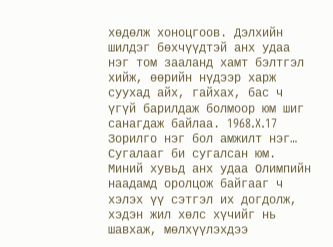хөдөлж хоноцгоов. Дэлхийн шилдэг бөхчүүдтэй анх удаа нэг том зааланд хамт бэлтгэл хийж, өөрийн нүдээр харж суухад айх, гайхах, бас ч үгүй барилдаж болмоор юм шиг санагдаж байлаа. 1968.X.17 Зорилго нэг бол амжилт нэг… Сугалааг би сугалсан юм. Миний хувьд анх удаа Олимпийн наадамд оролцож байгааг ч хэлэх үү сэтгэл их догдолж, хэдэн жил хөлс хүчийг нь шавхаж, мөлхүүлэхдээ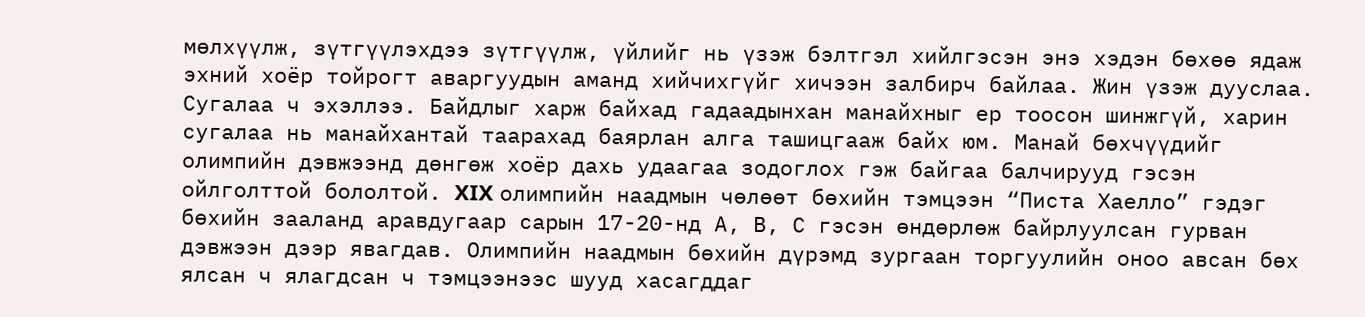мөлхүүлж, зүтгүүлэхдээ зүтгүүлж, үйлийг нь үзэж бэлтгэл хийлгэсэн энэ хэдэн бөхөө ядаж эхний хоёр тойрогт аваргуудын аманд хийчихгүйг хичээн залбирч байлаа. Жин үзэж дууслаа. Сугалаа ч эхэллээ. Байдлыг харж байхад гадаадынхан манайхныг ер тоосон шинжгүй, харин сугалаа нь манайхантай таарахад баярлан алга ташицгааж байх юм. Манай бөхчүүдийг олимпийн дэвжээнд дөнгөж хоёр дахь удаагаа зодоглох гэж байгаа балчирууд гэсэн ойлголттой бололтой. XIX олимпийн наадмын чөлөөт бөхийн тэмцээн “Писта Хаелло” гэдэг бөхийн зааланд аравдугаар сарын 17-20-нд А, В, С гэсэн өндөрлөж байрлуулсан гурван дэвжээн дээр явагдав. Олимпийн наадмын бөхийн дүрэмд зургаан торгуулийн оноо авсан бөх ялсан ч ялагдсан ч тэмцээнээс шууд хасагддаг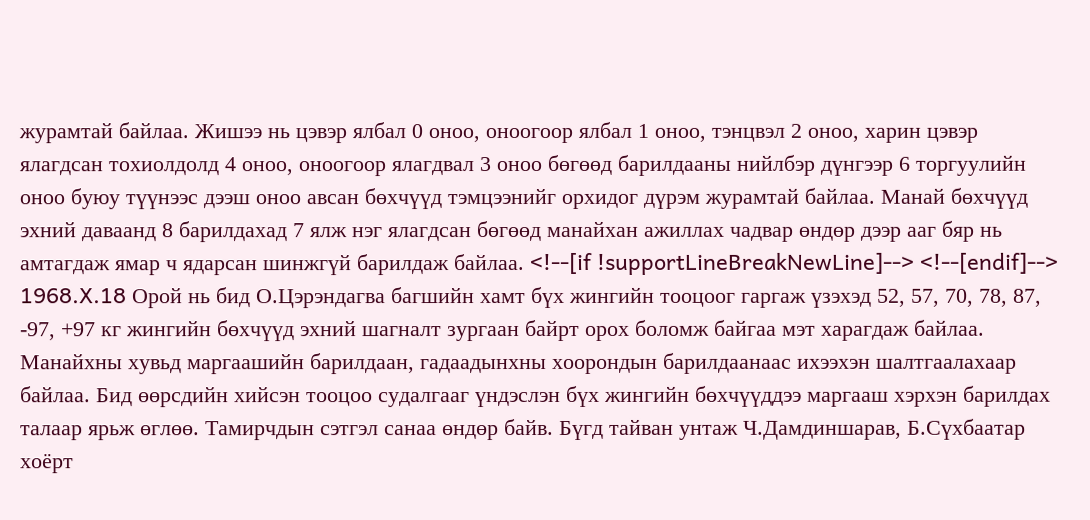журамтай байлаа. Жишээ нь цэвэр ялбал 0 оноо, оноогоор ялбал 1 оноо, тэнцвэл 2 оноо, харин цэвэр ялагдсан тохиолдолд 4 оноо, оноогоор ялагдвал 3 оноо бөгөөд барилдааны нийлбэр дүнгээр 6 торгуулийн оноо буюу түүнээс дээш оноо авсан бөхчүүд тэмцээнийг орхидог дүрэм журамтай байлаа. Манай бөхчүүд эхний даваанд 8 барилдахад 7 ялж нэг ялагдсан бөгөөд манайхан ажиллах чадвар өндөр дээр ааг бяр нь амтагдаж ямар ч ядарсан шинжгүй барилдаж байлаа. <!--[if !supportLineBreakNewLine]--> <!--[endif]--> 1968.X.18 Орой нь бид О.Цэрэндагва багшийн хамт бүх жингийн тооцоог гаргаж үзэхэд 52, 57, 70, 78, 87, -97, +97 кг жингийн бөхчүүд эхний шагналт зургаан байрт орох боломж байгаа мэт харагдаж байлаа. Манайхны хувьд маргаашийн барилдаан, гадаадынхны хоорондын барилдаанаас ихээхэн шалтгаалахаар байлаа. Бид өөрсдийн хийсэн тооцоо судалгааг үндэслэн бүх жингийн бөхчүүддээ маргааш хэрхэн барилдах талаар ярьж өглөө. Тамирчдын сэтгэл санаа өндөр байв. Бүгд тайван унтаж Ч.Дамдиншарав, Б.Сүхбаатар хоёрт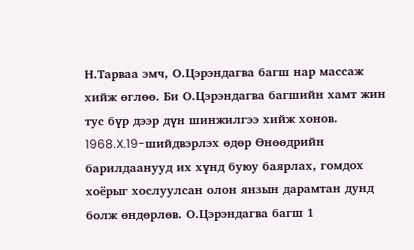Н.Тарваа эмч, О.Цэрэндагва багш нар массаж хийж өглөө. Би О.Цэрэндагва багшийн хамт жин тус бүр дээр дүн шинжилгээ хийж хонов. 1968.X.19-шийдвэрлэх өдөр Өнөөдрийн барилдаанууд их хүнд буюу баярлах, гомдох хоёрыг хослуулсан олон янзын дарамтан дунд болж өндөрлөв. О.Цэрэндагва багш 1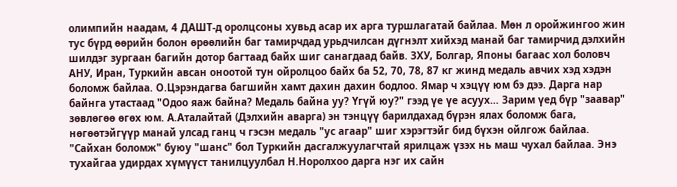олимпийн наадам, 4 ДАШТ-д оролцсоны хувьд асар их арга туршлагатай байлаа. Мөн л оройжингоо жин тус бүрд өөрийн болон өрөөлийн баг тамирчдад урьдчилсан дүгнэлт хийхэд манай баг тамирчид дэлхийн шилдэг зургаан багийн дотор багтаад байх шиг санагдаад байв. ЗХУ, Болгар, Японы багаас хол боловч АНУ, Иран, Туркийн авсан оноотой тун ойролцоо байх ба 52, 70, 78, 87 кг жинд медаль авчих хэд хэдэн боломж байлаа. О.Цэрэндагва багшийн хамт дахин дахин бодлоо. Ямар ч хэцүү юм бэ дээ. Дарга нар байнга утастаад "Одоо яаж байна? Медаль байна уу? Үгүй юу?" гээд үе үе асуух… Зарим үед бүр "заавар" зөвлөгөө өгөх юм. А.Аталайтай (Дэлхийн аварга) эн тэнцүү барилдахад бүрэн ялах боломж бага, нөгөөтэйгүүр манай улсад ганц ч гэсэн медаль "ус агаар" шиг хэрэгтэйг бид бүхэн ойлгож байлаа. "Сайхан боломж" буюу "шанс" бол Туркийн дасгалжуулагчтай ярилцаж үзэх нь маш чухал байлаа. Энэ тухайгаа удирдах хүмүүст танилцуулбал Н.Норолхоо дарга нэг их сайн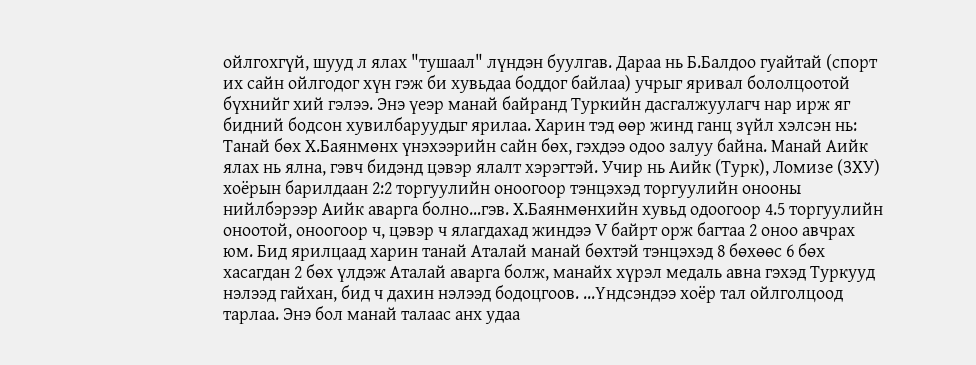ойлгохгүй, шууд л ялах "тушаал" лүндэн буулгав. Дараа нь Б.Балдоо гуайтай (спорт их сайн ойлгодог хүн гэж би хувьдаа боддог байлаа) учрыг яривал бололцоотой бүхнийг хий гэлээ. Энэ үеэр манай байранд Туркийн дасгалжуулагч нар ирж яг бидний бодсон хувилбаруудыг ярилаа. Харин тэд өөр жинд ганц зүйл хэлсэн нь: Танай бөх Х.Баянмөнх үнэхээрийн сайн бөх, гэхдээ одоо залуу байна. Манай Аийк ялах нь ялна, гэвч бидэнд цэвэр ялалт хэрэгтэй. Учир нь Аийк (Турк), Ломизе (ЗХУ) хоёрын барилдаан 2:2 торгуулийн оноогоор тэнцэхэд торгуулийн онооны нийлбэрээр Аийк аварга болно…гэв. Х.Баянмөнхийн хувьд одоогоор 4.5 торгуулийн оноотой, оноогоор ч, цэвэр ч ялагдахад жиндээ V байрт орж багтаа 2 оноо авчрах юм. Бид ярилцаад харин танай Аталай манай бөхтэй тэнцэхэд 8 бөхөөс 6 бөх хасагдан 2 бөх үлдэж Аталай аварга болж, манайх хүрэл медаль авна гэхэд Туркууд нэлээд гайхан, бид ч дахин нэлээд бодоцгоов. ...Үндсэндээ хоёр тал ойлголцоод тарлаа. Энэ бол манай талаас анх удаа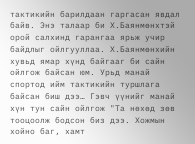тактикийн барилдаан гаргасан явдал байв. Энэ талаар би Х.Баянмөнхтэй орой салхинд гарангаа ярьж учир байдлыг ойлгууллаа. Х.Баянмөнхийн хувьд ямар хүнд байгааг би сайн ойлгож байсан юм. Урьд манай спортод ийм тактикийн туршлага байсан биш дээ… Гэвч үүнийг манай хүн тун сайн ойлгож "Та нөхөд зөв тооцоолж бодсон биз дээ. Хожмын хойно баг, хамт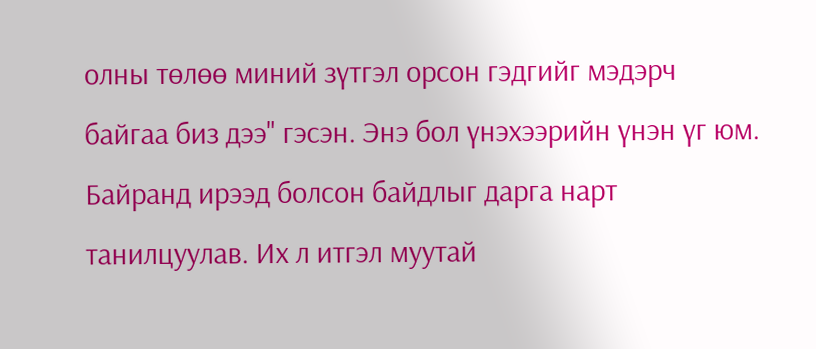олны төлөө миний зүтгэл орсон гэдгийг мэдэрч байгаа биз дээ" гэсэн. Энэ бол үнэхээрийн үнэн үг юм. Байранд ирээд болсон байдлыг дарга нарт танилцуулав. Их л итгэл муутай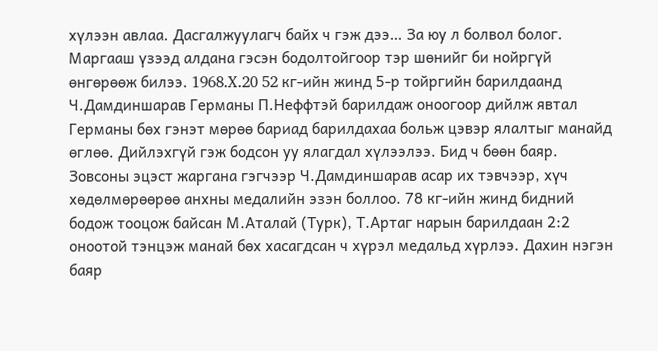хүлээн авлаа. Дасгалжуулагч байх ч гэж дээ… За юу л болвол болог. Маргааш үзээд алдана гэсэн бодолтойгоор тэр шөнийг би нойргүй өнгөрөөж билээ. 1968.X.20 52 кг-ийн жинд 5-р тойргийн барилдаанд Ч.Дамдиншарав Германы П.Неффтэй барилдаж оноогоор дийлж явтал Германы бөх гэнэт мөрөө бариад барилдахаа больж цэвэр ялалтыг манайд өглөө. Дийлэхгүй гэж бодсон уу ялагдал хүлээлээ. Бид ч бөөн баяр. Зовсоны эцэст жаргана гэгчээр Ч.Дамдиншарав асар их тэвчээр, хүч хөдөлмөрөөрөө анхны медалийн эзэн боллоо. 78 кг-ийн жинд бидний бодож тооцож байсан М.Аталай (Турк), Т.Артаг нарын барилдаан 2:2 оноотой тэнцэж манай бөх хасагдсан ч хүрэл медальд хүрлээ. Дахин нэгэн баяр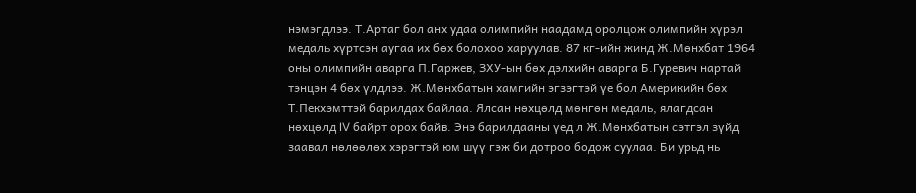нэмэгдлээ. Т.Артаг бол анх удаа олимпийн наадамд оролцож олимпийн хүрэл медаль хүртсэн аугаа их бөх болохоо харуулав. 87 кг-ийн жинд Ж.Мөнхбат 1964 оны олимпийн аварга П.Гаржев, ЗХУ-ын бөх дэлхийн аварга Б.Гуревич нартай тэнцэн 4 бөх үлдлээ. Ж.Мөнхбатын хамгийн эгзэгтэй үе бол Америкийн бөх Т.Пекхэмттэй барилдах байлаа. Ялсан нөхцөлд мөнгөн медаль, ялагдсан нөхцөлд IV байрт орох байв. Энэ барилдааны үед л Ж.Мөнхбатын сэтгэл зүйд заавал нөлөөлөх хэрэгтэй юм шүү гэж би дотроо бодож суулаа. Би урьд нь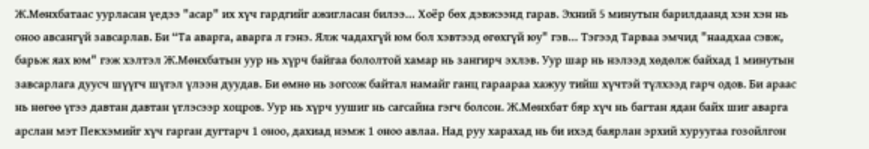Ж.Мөнхбатаас уурласан үедээ "асар" их хүч гардгийг ажигласан билээ… Хоёр бөх дэвжээнд гарав. Эхний 5 минутын барилдаанд хэн хэн нь оноо авсангүй завсарлав. Би “Та аварга, аварга л гэнэ. Ялж чадахгүй юм бол хэвтээд өгөхгүй юу" гэв… Тэгээд Тарваа эмчид "наадхаа сэвж, барьж яах юм" гэж хэлтэл Ж.Мөнхбатын уур нь хүрч байгаа бололтой хамар нь зангирч эхлэв. Уур шар нь нэлээд хөдөлж байхад 1 минутын завсарлага дуусч шүүгч шүгэл үлээн дуудав. Би өмнө нь зогсож байтал намайг ганц гараараа хажуу тийш хүчтэй түлхээд гарч одов. Би араас нь нөгөө үгээ давтан давтан үглэсээр хоцров. Уур нь хүрч уушиг нь сагсайна гэгч болсон. Ж.Мөнхбат бяр хүч нь багтан ядан байх шиг аварга арслан мэт Пекхэмийг хүч гарган дугтарч 1 оноо, дахиад нэмж 1 оноо авлаа. Над руу харахад нь би ихэд баярлан эрхий хуруугаа гозойлгон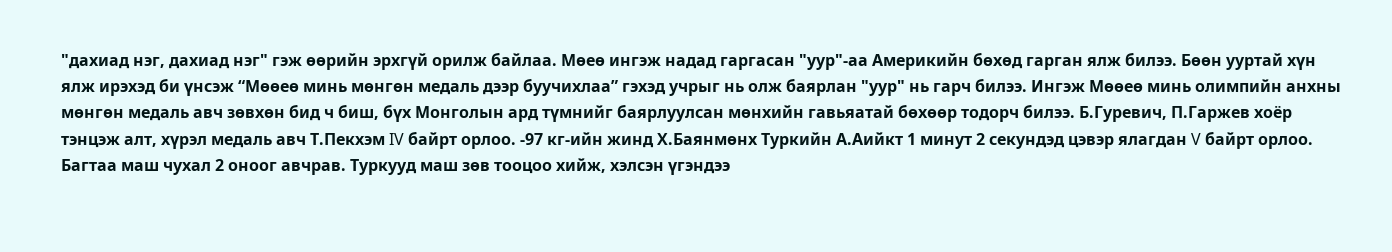"дахиад нэг, дахиад нэг" гэж өөрийн эрхгүй орилж байлаа. Мөеө ингэж надад гаргасан "уур"-аа Америкийн бөхөд гарган ялж билээ. Бөөн ууртай хүн ялж ирэхэд би үнсэж “Мөөеө минь мөнгөн медаль дээр буучихлаа” гэхэд учрыг нь олж баярлан "уур" нь гарч билээ. Ингэж Мөөеө минь олимпийн анхны мөнгөн медаль авч зөвхөн бид ч биш, бүх Монголын ард түмнийг баярлуулсан мөнхийн гавьяатай бөхөөр тодорч билээ. Б.Гуревич, П.Гаржев хоёр тэнцэж алт, хүрэл медаль авч Т.Пекхэм IV байрт орлоо. -97 кг-ийн жинд Х.Баянмөнх Туркийн А.Аийкт 1 минут 2 секундэд цэвэр ялагдан V байрт орлоо. Багтаа маш чухал 2 оноог авчрав. Туркууд маш зөв тооцоо хийж, хэлсэн үгэндээ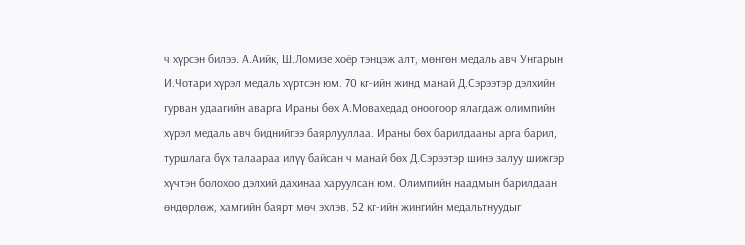ч хүрсэн билээ. А.Аийк, Ш.Ломизе хоёр тэнцэж алт, мөнгөн медаль авч Унгарын И.Чотари хүрэл медаль хүртсэн юм. 70 кг-ийн жинд манай Д.Сэрээтэр дэлхийн гурван удаагийн аварга Ираны бөх А.Мовахедад оноогоор ялагдаж олимпийн хүрэл медаль авч биднийгээ баярлууллаа. Ираны бөх барилдааны арга барил, туршлага бүх талаараа илүү байсан ч манай бөх Д.Сэрээтэр шинэ залуу шижгэр хүчтэн болохоо дэлхий дахинаа харуулсан юм. Олимпийн наадмын барилдаан өндөрлөж, хамгийн баярт мөч эхлэв. 52 кг-ийн жингийн медальтнуудыг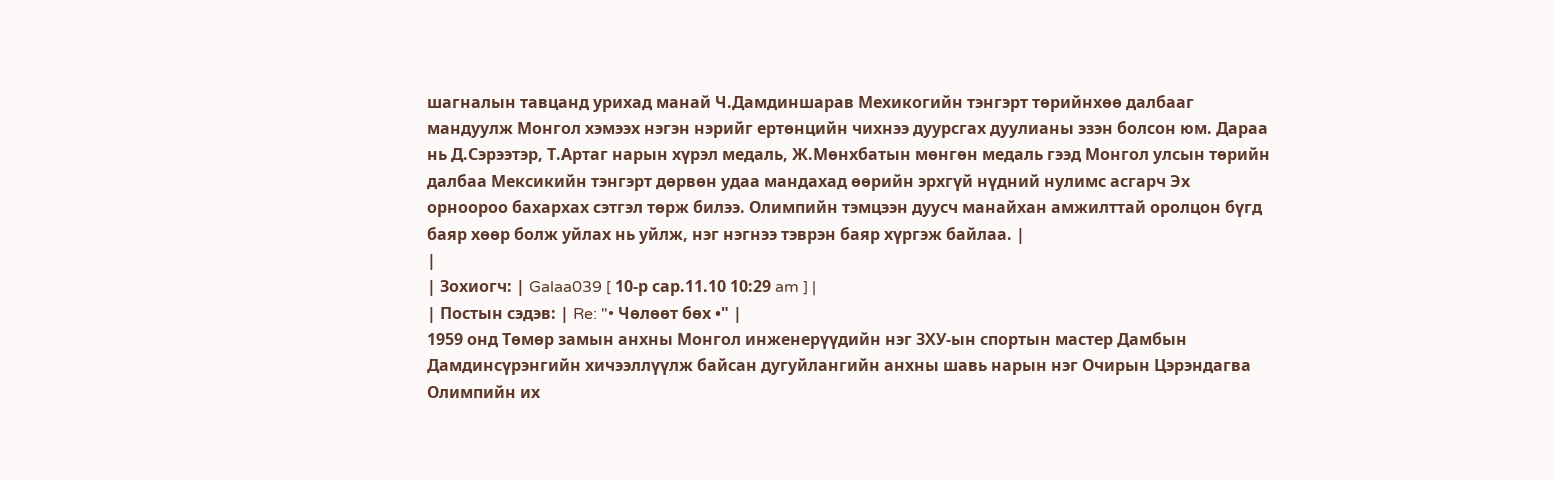шагналын тавцанд урихад манай Ч.Дамдиншарав Мехикогийн тэнгэрт төрийнхөө далбааг мандуулж Монгол хэмээх нэгэн нэрийг ертөнцийн чихнээ дуурсгах дуулианы эзэн болсон юм. Дараа нь Д.Сэрээтэр, Т.Артаг нарын хүрэл медаль, Ж.Мөнхбатын мөнгөн медаль гээд Монгол улсын төрийн далбаа Мексикийн тэнгэрт дөрвөн удаа мандахад өөрийн эрхгүй нүдний нулимс асгарч Эх орноороо бахархах сэтгэл төрж билээ. Олимпийн тэмцээн дуусч манайхан амжилттай оролцон бүгд баяр хөөр болж уйлах нь уйлж, нэг нэгнээ тэврэн баяр хүргэж байлаа. |
|
| Зохиогч: | Galaa039 [ 10-р сар.11.10 10:29 am ] |
| Постын сэдэв: | Re: "• Чөлөөт бөх •" |
1959 онд Төмөр замын анхны Монгол инженерүүдийн нэг ЗХУ-ын спортын мастер Дамбын Дамдинсүрэнгийн хичээллүүлж байсан дугуйлангийн анхны шавь нарын нэг Очирын Цэрэндагва Олимпийн их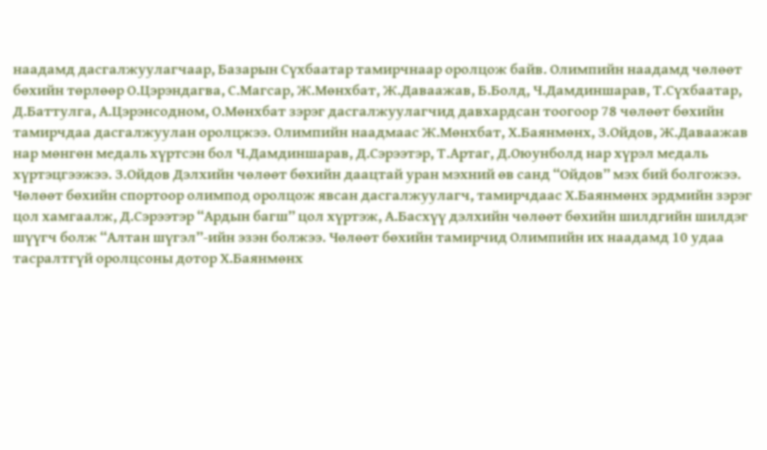наадамд дасгалжуулагчаар, Базарын Сүхбаатар тамирчнаар оролцож байв. Олимпийн наадамд чөлөөт бөхийн төрлөөр О.Цэрэндагва, С.Магсар, Ж.Мөнхбат, Ж.Даваажав, Б.Болд, Ч.Дамдиншарав, Т.Сүхбаатар, Д.Баттулга, А.Цэрэнсодном, О.Мөнхбат зэрэг дасгалжуулагчид давхардсан тоогоор 78 чөлөөт бөхийн тамирчдаа дасгалжуулан оролцжээ. Олимпийн наадмаас Ж.Мөнхбат, Х.Баянмөнх, З.Ойдов, Ж.Даваажав нар мөнгөн медаль хүртсэн бол Ч.Дамдиншарав, Д.Сэрээтэр, Т.Артаг, Д.Оюунболд нар хүрэл медаль хүртэцгээжээ. З.Ойдов Дэлхийн чөлөөт бөхийн даацтай уран мэхний өв санд “Ойдов” мэх бий болгожээ. Чөлөөт бөхийн спортоор олимпод оролцож явсан дасгалжуулагч, тамирчдаас Х.Баянмөнх эрдмийн зэрэг цол хамгаалж, Д.Сэрээтэр “Ардын багш” цол хүртэж, А.Басхүү дэлхийн чөлөөт бөхийн шилдгийн шилдэг шүүгч болж “Алтан шүгэл”-ийн эзэн болжээ. Чөлөөт бөхийн тамирчид Олимпийн их наадамд 10 удаа тасралтгүй оролцсоны дотор Х.Баянмөнх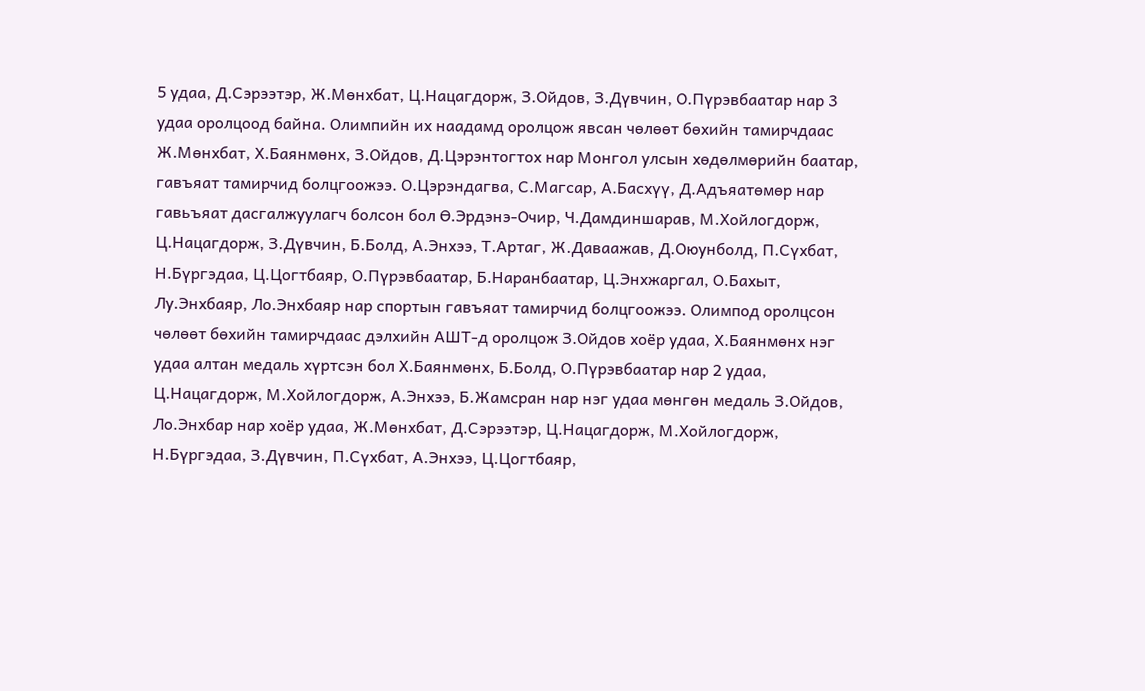5 удаа, Д.Сэрээтэр, Ж.Мөнхбат, Ц.Нацагдорж, З.Ойдов, З.Дүвчин, О.Пүрэвбаатар нар 3 удаа оролцоод байна. Олимпийн их наадамд оролцож явсан чөлөөт бөхийн тамирчдаас Ж.Мөнхбат, Х.Баянмөнх, З.Ойдов, Д.Цэрэнтогтох нар Монгол улсын хөдөлмөрийн баатар, гавъяат тамирчид болцгоожээ. О.Цэрэндагва, С.Магсар, А.Басхүү, Д.Адъяатөмөр нар гавьъяат дасгалжуулагч болсон бол Ө.Эрдэнэ-Очир, Ч.Дамдиншарав, М.Хойлогдорж, Ц.Нацагдорж, З.Дүвчин, Б.Болд, А.Энхээ, Т.Артаг, Ж.Даваажав, Д.Оюунболд, П.Сүхбат, Н.Бүргэдаа, Ц.Цогтбаяр, О.Пүрэвбаатар, Б.Наранбаатар, Ц.Энхжаргал, О.Бахыт, Лу.Энхбаяр, Ло.Энхбаяр нар спортын гавъяат тамирчид болцгоожээ. Олимпод оролцсон чөлөөт бөхийн тамирчдаас дэлхийн АШТ-д оролцож З.Ойдов хоёр удаа, Х.Баянмөнх нэг удаа алтан медаль хүртсэн бол Х.Баянмөнх, Б.Болд, О.Пүрэвбаатар нар 2 удаа, Ц.Нацагдорж, М.Хойлогдорж, А.Энхээ, Б.Жамсран нар нэг удаа мөнгөн медаль З.Ойдов, Ло.Энхбар нар хоёр удаа, Ж.Мөнхбат, Д.Сэрээтэр, Ц.Нацагдорж, М.Хойлогдорж, Н.Бүргэдаа, З.Дүвчин, П.Сүхбат, А.Энхээ, Ц.Цогтбаяр,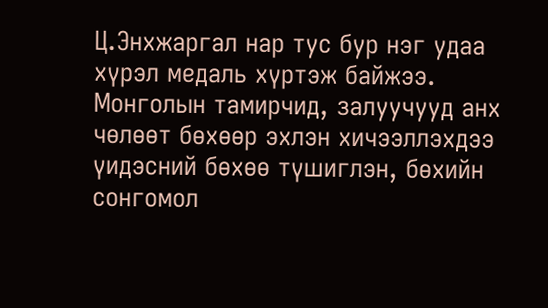Ц.Энхжаргал нар тус бур нэг удаа хүрэл медаль хүртэж байжээ. Монголын тамирчид, залуучууд анх чөлөөт бөхөөр эхлэн хичээллэхдээ үидэсний бөхөө түшиглэн, бөхийн сонгомол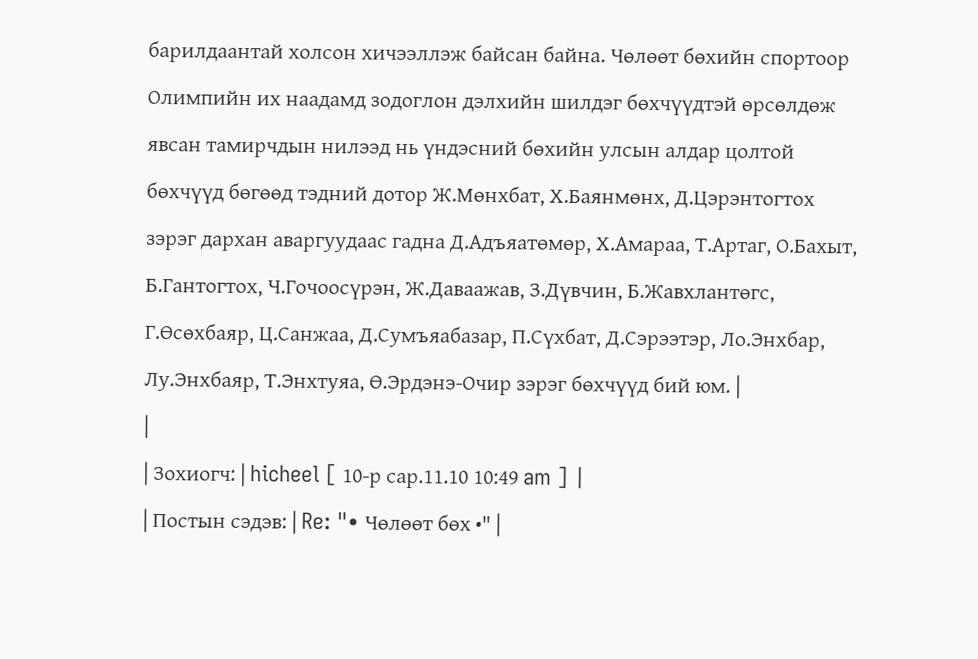барилдаантай холсон хичээллэж байсан байна. Чөлөөт бөхийн спортоор Олимпийн их наадамд зодоглон дэлхийн шилдэг бөхчүүдтэй өрсөлдөж явсан тамирчдын нилээд нь үндэсний бөхийн улсын алдар цолтой бөхчүүд бөгөөд тэдний дотор Ж.Мөнхбат, Х.Баянмөнх, Д.Цэрэнтогтох зэрэг дархан аваргуудаас гадна Д.Адъяатөмөр, Х.Амараа, Т.Артаг, О.Бахыт, Б.Гантогтох, Ч.Гочоосүрэн, Ж.Даваажав, З.Дүвчин, Б.Жавхлантөгс, Г.Өсөхбаяр, Ц.Санжаа, Д.Сумъяабазар, П.Сүхбат, Д.Сэрээтэр, Ло.Энхбар, Лу.Энхбаяр, Т.Энхтуяа, Ө.Эрдэнэ-Очир зэрэг бөхчүүд бий юм. |
|
| Зохиогч: | hicheel [ 10-р сар.11.10 10:49 am ] |
| Постын сэдэв: | Re: "• Чөлөөт бөх •" |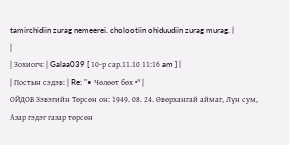tamirchidiin zurag nemeerei. cholootiin ohiduudiin zurag murag. |
|
| Зохиогч: | Galaa039 [ 10-р сар.11.10 11:16 am ] |
| Постын сэдэв: | Re: "• Чөлөөт бөх •" |
ОЙДОВ Зэвэгийн Төрсөн он: 1949. 08. 24. Өвөрхангай аймаг, Лүн сум, Азар гэдэг газар төрсөн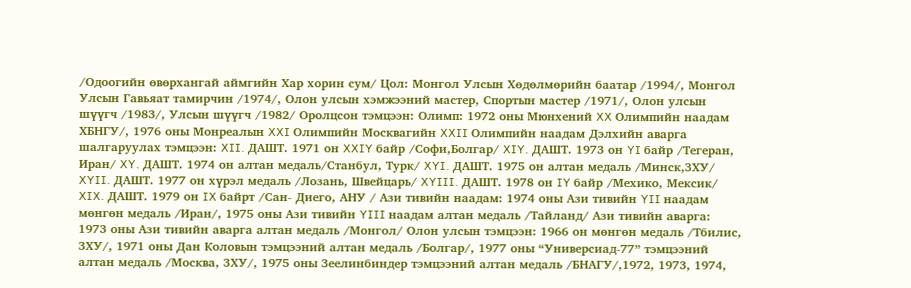/Одоогийн өвөрхангай аймгийн Хар хорин сум/ Цол: Монгол Улсын Хөдөлмөрийн баатар /1994/, Монгол Улсын Гавьяат тамирчин /1974/, Олон улсын хэмжээний мастер, Спортын мастер /1971/, Олон улсын шүүгч /1983/, Улсын шүүгч /1982/ Оролцсон тэмцээн: Олимп: 1972 оны Мюнхений XX Олимпийн наадам ХБНГУ/, 1976 оны Монреалын XXI Олимпийн Москвагийн XXII Олимпийн наадам Дэлхийн аварга шалгаруулах тэмцээн: XII. ДАШТ. 1971 он XXIY байр /Софи,Болгар/ XIY. ДАШТ. 1973 он YI байр /Тегеран, Иран/ XY. ДАШТ. 1974 он алтан медаль/Станбул, Турк/ XYI. ДАШТ. 1975 он алтан медаль /Минск,ЗХУ/ XYII. ДАШТ. 1977 он хүрэл медаль /Лозань, Швейцарь/ XYIII. ДАШТ. 1978 он IY байр /Мехико, Мексик/ XIX. ДАШТ. 1979 он IX байрт /Сан- Диего, АНУ / Ази тивийн наадам: 1974 оны Ази тивийн YII наадам мөнгөн медаль /Иран/, 1975 оны Ази тивийн YIII наадам алтан медаль /Тайланд/ Ази тивийн аварга: 1973 оны Ази тивийн аварга алтан медаль /Монгол/ Олон улсын тэмцээн: 1966 он мөнгөн медаль /Тбилис, ЗХУ/, 1971 оны Дан Коловын тэмцээний алтан медаль /Болгар/, 1977 оны “Универсиад-77” тэмцээний алтан медаль /Москва, ЗХУ/, 1975 оны Зеелинбиндер тэмцээний алтан медаль /БНАГУ/,1972, 1973, 1974,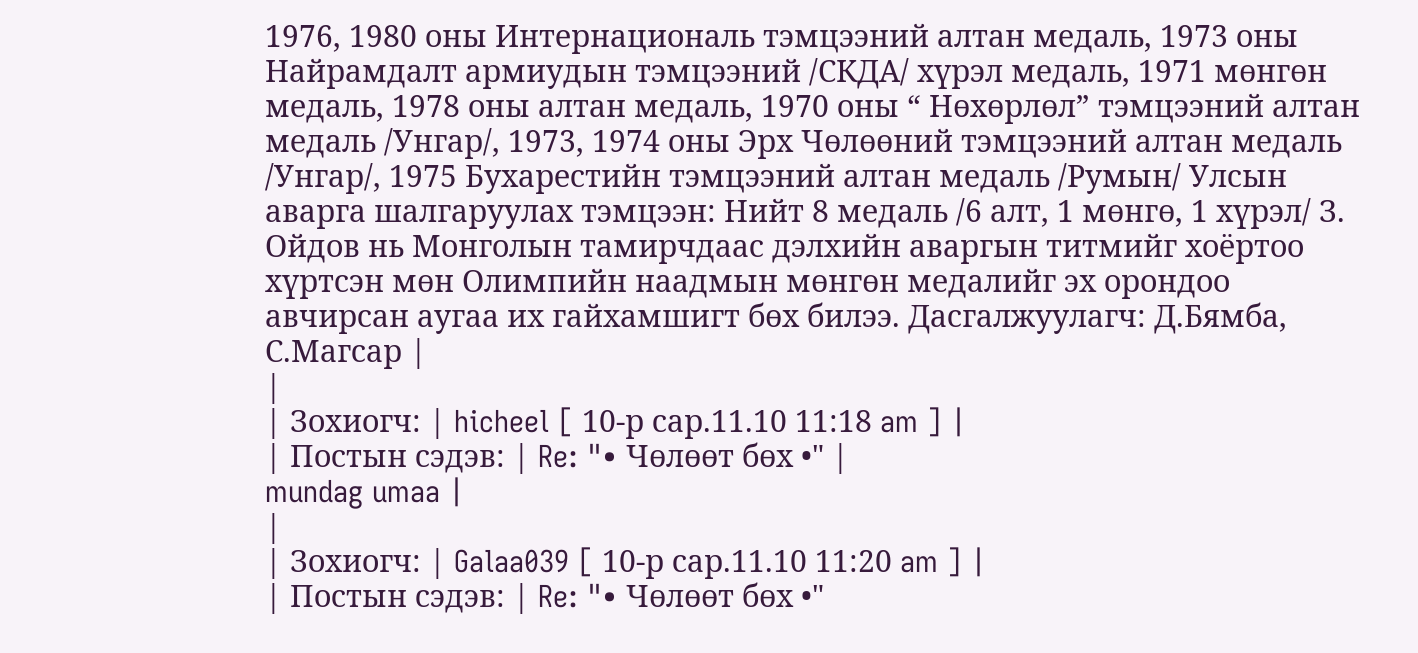1976, 1980 оны Интернациональ тэмцээний алтан медаль, 1973 оны Найрамдалт армиудын тэмцээний /СКДА/ хүрэл медаль, 1971 мөнгөн медаль, 1978 оны алтан медаль, 1970 оны “ Нөхөрлөл” тэмцээний алтан медаль /Унгар/, 1973, 1974 оны Эрх Чөлөөний тэмцээний алтан медаль /Унгар/, 1975 Бухарестийн тэмцээний алтан медаль /Румын/ Улсын аварга шалгаруулах тэмцээн: Нийт 8 медаль /6 алт, 1 мөнгө, 1 хүрэл/ З. Ойдов нь Монголын тамирчдаас дэлхийн аваргын титмийг хоёртоо хүртсэн мөн Олимпийн наадмын мөнгөн медалийг эх орондоо авчирсан аугаа их гайхамшигт бөх билээ. Дасгалжуулагч: Д.Бямба, С.Магсар |
|
| Зохиогч: | hicheel [ 10-р сар.11.10 11:18 am ] |
| Постын сэдэв: | Re: "• Чөлөөт бөх •" |
mundag umaa |
|
| Зохиогч: | Galaa039 [ 10-р сар.11.10 11:20 am ] |
| Постын сэдэв: | Re: "• Чөлөөт бөх •"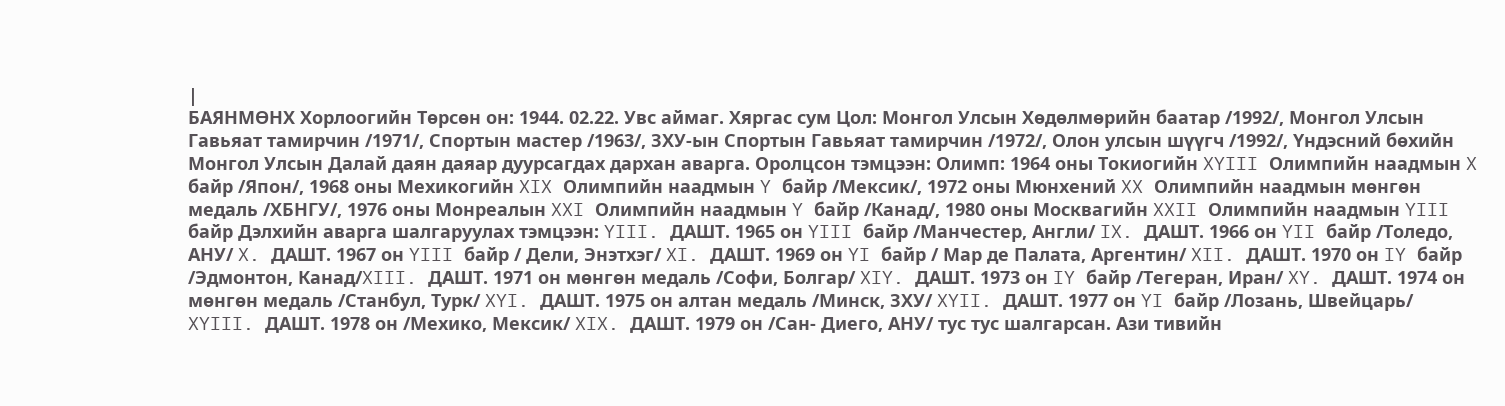|
БАЯНМӨНХ Хорлоогийн Төрсөн он: 1944. 02.22. Увс аймаг. Хяргас сум Цол: Монгол Улсын Хөдөлмөрийн баатар /1992/, Монгол Улсын Гавьяат тамирчин /1971/, Спортын мастер /1963/, ЗХУ-ын Спортын Гавьяат тамирчин /1972/, Олон улсын шүүгч /1992/, Үндэсний бөхийн Монгол Улсын Далай даян даяар дуурсагдах дархан аварга. Оролцсон тэмцээн: Олимп: 1964 оны Токиогийн XYIII Олимпийн наадмын X байр /Япон/, 1968 оны Мехикогийн XIX Олимпийн наадмын Y байр /Мексик/, 1972 оны Мюнхений XX Олимпийн наадмын мөнгөн медаль /ХБНГУ/, 1976 оны Монреалын XXI Олимпийн наадмын Y байр /Канад/, 1980 оны Москвагийн XXII Олимпийн наадмын YIII байр Дэлхийн аварга шалгаруулах тэмцээн: YIII. ДАШТ. 1965 он YIII байр /Манчестер, Англи/ IX. ДАШТ. 1966 он YII байр /Толедо, АНУ/ X. ДАШТ. 1967 он YIII байр / Дели, Энэтхэг/ XI. ДАШТ. 1969 он YI байр / Мар де Палата, Аргентин/ XII. ДАШТ. 1970 он IY байр /Эдмонтон, Канад/XIII. ДАШТ. 1971 он мөнгөн медаль /Софи, Болгар/ XIY. ДАШТ. 1973 он IY байр /Тегеран, Иран/ XY. ДАШТ. 1974 он мөнгөн медаль /Станбул, Турк/ XYI. ДАШТ. 1975 он алтан медаль /Минск, ЗХУ/ XYII. ДАШТ. 1977 он YI байр /Лозань, Швейцарь/ XYIII. ДАШТ. 1978 он /Мехико, Мексик/ XIX. ДАШТ. 1979 он /Сан- Диего, АНУ/ тус тус шалгарсан. Ази тивийн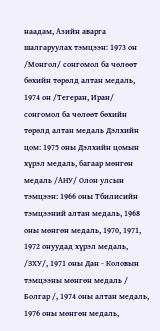наадам, Азийн аварга шалгаруулах тэмцээн: 1973 он /Монгол/ сонгомол ба чөлөөт бөхийн төрөлд алтан медаль, 1974 он /Тегеран, Иран/ сонгомол ба чөлөөт бөхийн төрөлд алтан медаль Дэлхийн цом: 1975 оны Дэлхийн цомын хүрэл медаль, багаар мөнгөн медаль /АНУ/ Олон улсын тэмцээн: 1966 оны Тбилисийн тэмцээний алтан медаль, 1968 оны мөнгөн медаль, 1970, 1971, 1972 онуудад хүрэл медаль, /ЗХУ/, 1971 оны Дан - Коловын тэмцээны мөнгөн медаль / Болгар /, 1974 оны алтан медаль, 1976 оны мөнгөн медаль,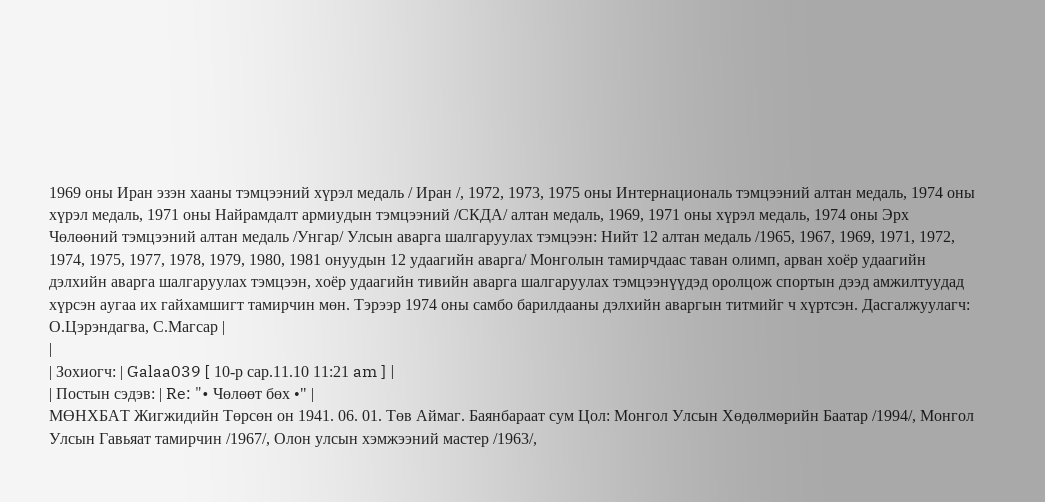1969 оны Иран эзэн хааны тэмцээний хүрэл медаль / Иран /, 1972, 1973, 1975 оны Интернациональ тэмцээний алтан медаль, 1974 оны хүрэл медаль, 1971 оны Найрамдалт армиудын тэмцээний /СКДА/ алтан медаль, 1969, 1971 оны хүрэл медаль, 1974 оны Эрх Чөлөөний тэмцээний алтан медаль /Унгар/ Улсын аварга шалгаруулах тэмцээн: Нийт 12 алтан медаль /1965, 1967, 1969, 1971, 1972, 1974, 1975, 1977, 1978, 1979, 1980, 1981 онуудын 12 удаагийн аварга/ Монголын тамирчдаас таван олимп, арван хоёр удаагийн дэлхийн аварга шалгаруулах тэмцээн, хоёр удаагийн тивийн аварга шалгаруулах тэмцээнүүдэд оролцож спортын дээд амжилтуудад хүрсэн аугаа их гайхамшигт тамирчин мөн. Тэрээр 1974 оны самбо барилдааны дэлхийн аваргын титмийг ч хүртсэн. Дасгалжуулагч: О.Цэрэндагва, С.Магсар |
|
| Зохиогч: | Galaa039 [ 10-р сар.11.10 11:21 am ] |
| Постын сэдэв: | Re: "• Чөлөөт бөх •" |
МӨНХБАТ Жигжидийн Төрсөн он 1941. 06. 01. Төв Аймаг. Баянбараат сум Цол: Монгол Улсын Хөдөлмөрийн Баатар /1994/, Монгол Улсын Гавьяат тамирчин /1967/, Олон улсын хэмжээний мастер /1963/,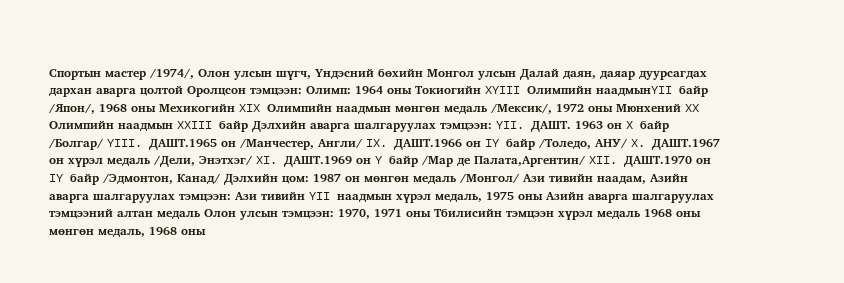Спортын мастер /1974/, Олон улсын шүгч, Үндэсний бөхийн Монгол улсын Далай даян, даяар дуурсагдах дархан аварга цолтой Оролцсон тэмцээн: Олимп: 1964 оны Токиогийн XYIII Олимпийн наадмынYII байр /Япон/, 1968 оны Мехикогийн XIX Олимпийн наадмын мөнгөн медаль /Мексик/, 1972 оны Мюнхений XX Олимпийн наадмын XXIII байр Дэлхийн аварга шалгаруулах тэмцээн: YII. ДАШТ. 1963 он X байр /Болгар/ YIII. ДАШТ.1965 он /Манчестер, Англи/ IX. ДАШТ.1966 он IY байр /Толедо, АНУ/ X. ДАШТ.1967 он хүрэл медаль /Дели, Энэтхэг/ XI. ДАШТ.1969 он Y байр /Мар де Палата,Аргентин/ XII. ДАШТ.1970 он IY байр /Эдмонтон, Канад/ Дэлхийн цом: 1987 он мөнгөн медаль /Монгол/ Ази тивийн наадам, Азийн аварга шалгаруулах тэмцээн: Ази тивийн YII наадмын хүрэл медаль, 1975 оны Азийн аварга шалгаруулах тэмцээний алтан медаль Олон улсын тэмцээн: 1970, 1971 оны Тбилисийн тэмцээн хүрэл медаль 1968 оны мөнгөн медаль, 1968 оны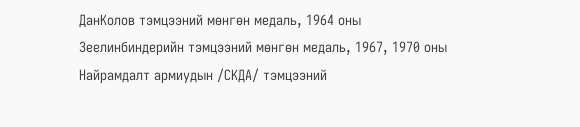ДанКолов тэмцээний мөнгөн медаль, 1964 оны Зеелинбиндерийн тэмцээний мөнгөн медаль, 1967, 1970 оны Найрамдалт армиудын /СКДА/ тэмцээний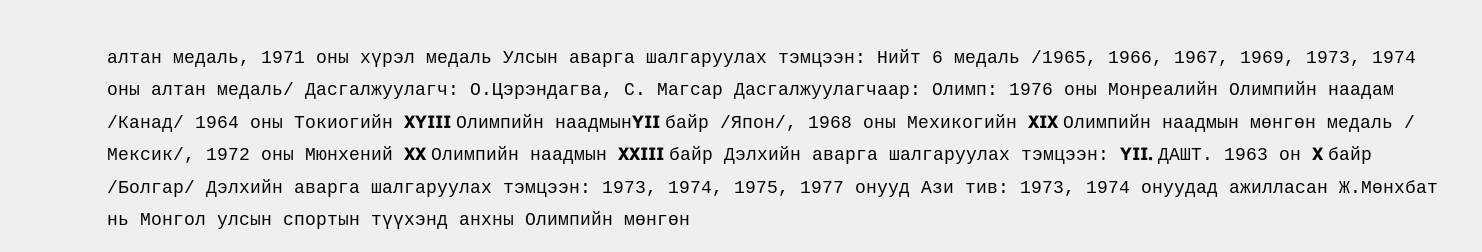алтан медаль, 1971 оны хүрэл медаль Улсын аварга шалгаруулах тэмцээн: Нийт 6 медаль /1965, 1966, 1967, 1969, 1973, 1974 оны алтан медаль/ Дасгалжуулагч: О.Цэрэндагва, С. Магсар Дасгалжуулагчаар: Олимп: 1976 оны Монреалийн Олимпийн наадам /Канад/ 1964 оны Токиогийн XYIII Олимпийн наадмынYII байр /Япон/, 1968 оны Мехикогийн XIX Олимпийн наадмын мөнгөн медаль / Мексик/, 1972 оны Мюнхений XX Олимпийн наадмын XXIII байр Дэлхийн аварга шалгаруулах тэмцээн: YII. ДАШТ. 1963 он X байр /Болгар/ Дэлхийн аварга шалгаруулах тэмцээн: 1973, 1974, 1975, 1977 онууд Ази тив: 1973, 1974 онуудад ажилласан Ж.Мөнхбат нь Монгол улсын спортын түүхэнд анхны Олимпийн мөнгөн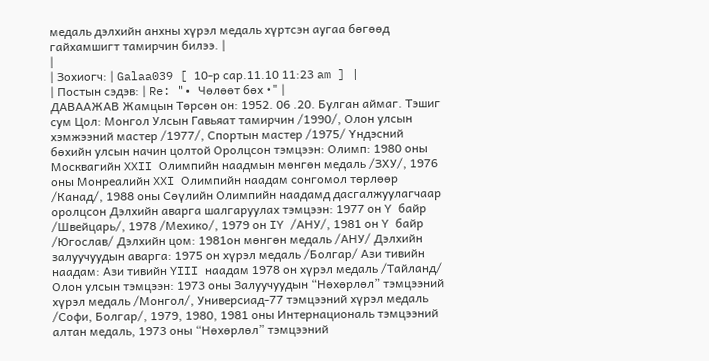медаль дэлхийн анхны хүрэл медаль хүртсэн аугаа бөгөөд гайхамшигт тамирчин билээ. |
|
| Зохиогч: | Galaa039 [ 10-р сар.11.10 11:23 am ] |
| Постын сэдэв: | Re: "• Чөлөөт бөх •" |
ДАВААЖАВ Жамцын Төрсөн он: 1952. 06 .20. Булган аймаг. Тэшиг сум Цол: Монгол Улсын Гавьяат тамирчин /1990/, Олон улсын хэмжээний мастер /1977/, Спортын мастер /1975/ Үндэсний бөхийн улсын начин цолтой Оролцсон тэмцээн: Олимп: 1980 оны Москвагийн XXII Олимпийн наадмын мөнгөн медаль /ЗХУ/, 1976 оны Монреалийн XXI Олимпийн наадам сонгомол төрлөөр /Канад/, 1988 оны Сөүлийн Олимпийн наадамд дасгалжуулагчаар оролцсон Дэлхийн аварга шалгаруулах тэмцээн: 1977 он Y байр /Швейцарь/, 1978 /Мехико/, 1979 он IY /АНУ/, 1981 он Y байр /Югослав/ Дэлхийн цом: 1981он мөнгөн медаль /АНУ/ Дэлхийн залуучуудын аварга: 1975 он хүрэл медаль /Болгар/ Ази тивийн наадам: Ази тивийн YIII наадам 1978 он хүрэл медаль /Тайланд/ Олон улсын тэмцээн: 1973 оны Залуучуудын “Нөхөрлөл” тэмцээний хүрэл медаль /Монгол/, Универсиад-77 тэмцээний хүрэл медаль /Софи, Болгар/, 1979, 1980, 1981 оны Интернациональ тэмцээний алтан медаль, 1973 оны “Нөхөрлөл” тэмцээний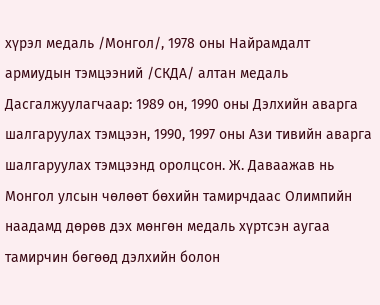хүрэл медаль /Монгол/, 1978 оны Найрамдалт армиудын тэмцээний /СКДА/ алтан медаль Дасгалжуулагчаар: 1989 он, 1990 оны Дэлхийн аварга шалгаруулах тэмцээн, 1990, 1997 оны Ази тивийн аварга шалгаруулах тэмцээнд оролцсон. Ж. Даваажав нь Монгол улсын чөлөөт бөхийн тамирчдаас Олимпийн наадамд дөрөв дэх мөнгөн медаль хүртсэн аугаа тамирчин бөгөөд дэлхийн болон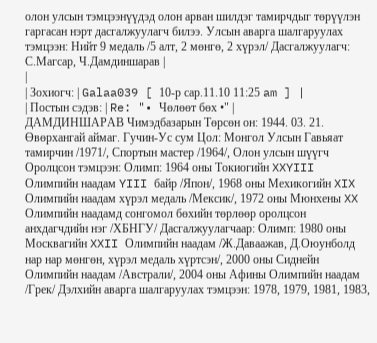олон улсын тэмцээнүүдэд олон арван шилдэг тамирчдыг төрүүлэн гаргасан нэрт дасгалжуулагч билээ. Улсын аварга шалгаруулах тэмцээн: Нийт 9 медаль /5 алт, 2 мөнгө, 2 хүрэл/ Дасгалжуулагч: С.Магсар, Ч.Дамдиншарав |
|
| Зохиогч: | Galaa039 [ 10-р сар.11.10 11:25 am ] |
| Постын сэдэв: | Re: "• Чөлөөт бөх •" |
ДАМДИНШАРАВ Чимэдбазарын Төрсөн он: 1944. 03. 21. Өвөрхангай аймаг. Гучин-Ус сум Цол: Монгол Улсын Гавьяат тамирчин /1971/, Спортын мастер /1964/, Олон улсын шүүгч Оролцсон тэмцээн: Олимп: 1964 оны Токиогийн XXYIII Олимпийн наадам YIII байр /Япон/, 1968 оны Мехикогийн XIX Олимпийн наадам хүрэл медаль /Мексик/, 1972 оны Мюнхены XX Олимпийн наадамд сонгомол бөхийн төрлөөр оролцсон анхдагчдийн нэг /ХБНГУ/ Дасгалжуулагчаар: Олимп: 1980 оны Москвагийн XXII Олимпийн наадам /Ж.Даваажав, Д.Оюунболд нар нар мөнгөн, хүрэл медаль хүртсэн/, 2000 оны Сиднейн Олимпийн наадам /Австрали/, 2004 оны Афины Олимпийн наадам /Грек/ Дэлхийн аварга шалгаруулах тэмцээн: 1978, 1979, 1981, 1983,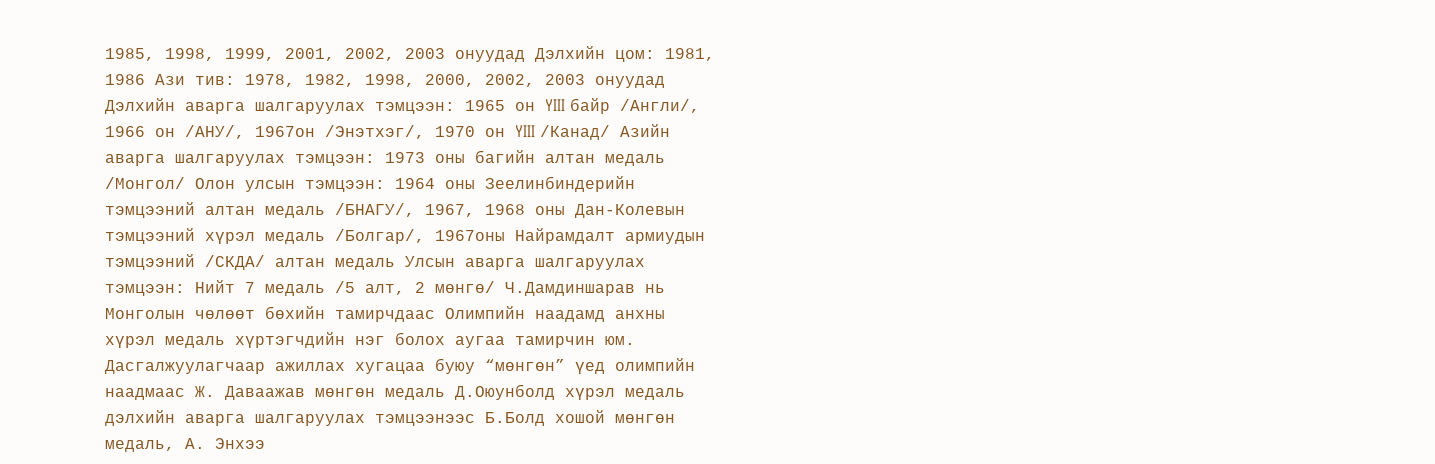1985, 1998, 1999, 2001, 2002, 2003 онуудад Дэлхийн цом: 1981, 1986 Ази тив: 1978, 1982, 1998, 2000, 2002, 2003 онуудад Дэлхийн аварга шалгаруулах тэмцээн: 1965 он YIII байр /Англи/, 1966 он /АНУ/, 1967он /Энэтхэг/, 1970 он YIII /Канад/ Азийн аварга шалгаруулах тэмцээн: 1973 оны багийн алтан медаль /Монгол/ Олон улсын тэмцээн: 1964 оны Зеелинбиндерийн тэмцээний алтан медаль /БНАГУ/, 1967, 1968 оны Дан-Колевын тэмцээний хүрэл медаль /Болгар/, 1967оны Найрамдалт армиудын тэмцээний /СКДА/ алтан медаль Улсын аварга шалгаруулах тэмцээн: Нийт 7 медаль /5 алт, 2 мөнгө/ Ч.Дамдиншарав нь Монголын чөлөөт бөхийн тамирчдаас Олимпийн наадамд анхны хүрэл медаль хүртэгчдийн нэг болох аугаа тамирчин юм. Дасгалжуулагчаар ажиллах хугацаа буюу “мөнгөн” үед олимпийн наадмаас Ж. Даваажав мөнгөн медаль Д.Оюунболд хүрэл медаль дэлхийн аварга шалгаруулах тэмцээнээс Б.Болд хошой мөнгөн медаль, А. Энхээ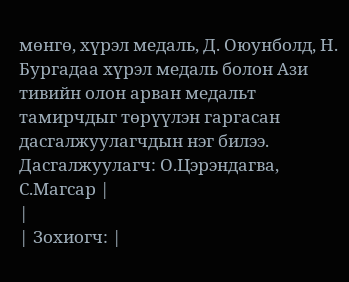мөнгө, хүрэл медаль, Д. Оюунболд, Н. Бургадаа хүрэл медаль болон Ази тивийн олон арван медальт тамирчдыг төрүүлэн гаргасан дасгалжуулагчдын нэг билээ. Дасгалжуулагч: О.Цэрэндагва, С.Магсар |
|
| Зохиогч: |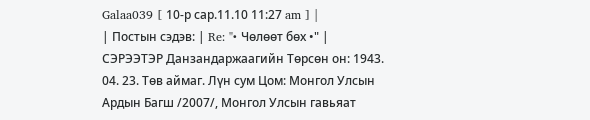Galaa039 [ 10-р сар.11.10 11:27 am ] |
| Постын сэдэв: | Re: "• Чөлөөт бөх •" |
СЭРЭЭТЭР Данзандаржаагийн Төрсөн он: 1943. 04. 23. Төв аймаг. Лүн сум Цом: Монгол Улсын Ардын Багш /2007/, Монгол Улсын гавьяат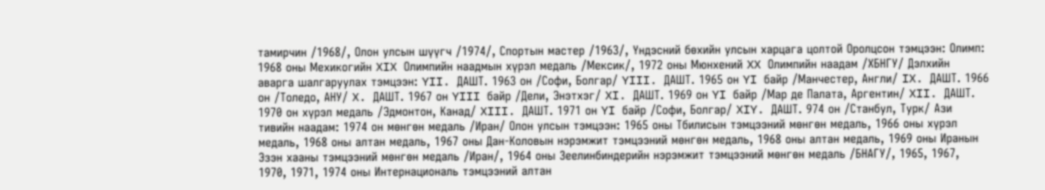тамирчин /1968/, Олон улсын шүүгч /1974/, Спортын мастер /1963/, Үндэсний бөхийн улсын харцага цолтой Оролцсон тэмцээн: Олимп: 1968 оны Мехикогийн XIX Олимпийн наадмын хүрэл медаль /Мексик/, 1972 оны Мюнхений XX Олимпийн наадам /ХБНГУ/ Дэлхийн аварга шалгаруулах тэмцээн: YII. ДАШТ. 1963 он /Софи, Болгар/ YIII. ДАШТ. 1965 он YI байр /Манчестер, Англи/ IX. ДАШТ. 1966 он /Толедо, АНУ/ X. ДАШТ. 1967 он YIII байр /Дели, Энэтхэг/ XI. ДАШТ. 1969 он YI байр /Мар де Палата, Аргентин/ XII. ДАШТ. 1970 он хүрэл медаль /Эдмонтон, Канад/ XIII. ДАШТ. 1971 он YI байр /Софи, Болгар/ XIY. ДАШТ. 974 он /Станбул, Турк/ Ази тивийн наадам: 1974 он мөнгөн медаль /Иран/ Олон улсын тэмцээн: 1965 оны Тбилисын тэмцээний мөнгөн медаль, 1966 оны хүрэл медаль, 1968 оны алтан медаль, 1967 оны Дан-Коловын нэрэмжит тэмцээний мөнгөн медаль, 1968 оны алтан медаль, 1969 оны Иранын Эзэн хааны тэмцээний мөнгөн медаль /Иран/, 1964 оны Зеелинбиндерийн нэрэмжит тэмцээний мөнгөн медаль /БНАГУ/, 1965, 1967, 1970, 1971, 1974 оны Интернациональ тэмцээний алтан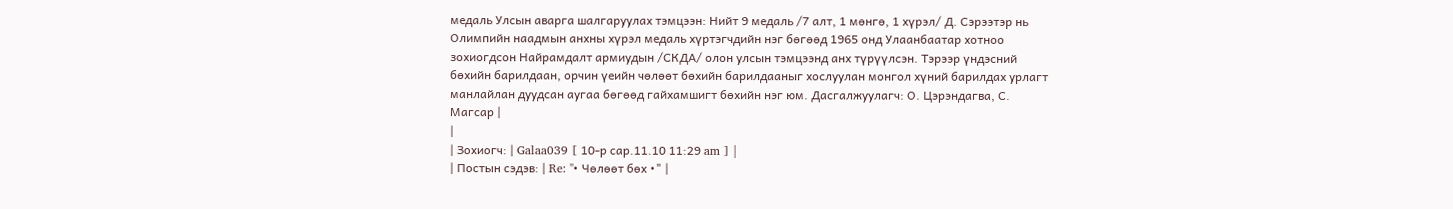медаль Улсын аварга шалгаруулах тэмцээн: Нийт 9 медаль /7 алт, 1 мөнгө, 1 хүрэл/ Д. Сэрээтэр нь Олимпийн наадмын анхны хүрэл медаль хүртэгчдийн нэг бөгөөд 1965 онд Улаанбаатар хотноо зохиогдсон Найрамдалт армиудын /СКДА/ олон улсын тэмцээнд анх түрүүлсэн. Тэрээр үндэсний бөхийн барилдаан, орчин үеийн чөлөөт бөхийн барилдааныг хослуулан монгол хүний барилдах урлагт манлайлан дуудсан аугаа бөгөөд гайхамшигт бөхийн нэг юм. Дасгалжуулагч: О. Цэрэндагва, С. Магсар |
|
| Зохиогч: | Galaa039 [ 10-р сар.11.10 11:29 am ] |
| Постын сэдэв: | Re: "• Чөлөөт бөх •" |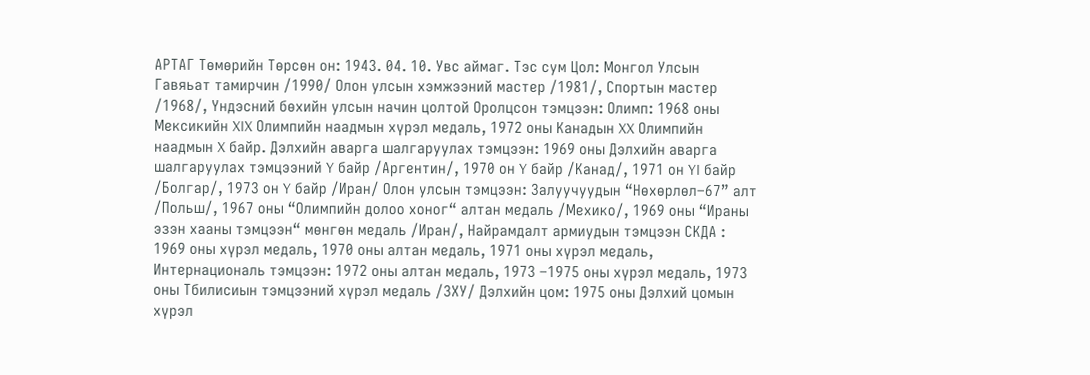АРТАГ Төмөрийн Төрсөн он: 1943. 04. 10. Увс аймаг. Тэс сум Цол: Монгол Улсын Гавяьат тамирчин /1990/ Олон улсын хэмжээний мастер /1981/, Спортын мастер /1968/, Үндэсний бөхийн улсын начин цолтой Оролцсон тэмцээн: Олимп: 1968 оны Мексикийн XIX Олимпийн наадмын хүрэл медаль, 1972 оны Канадын XX Олимпийн наадмын X байр. Дэлхийн аварга шалгаруулах тэмцээн: 1969 оны Дэлхийн аварга шалгаруулах тэмцээний Y байр /Аргентин/, 1970 он Y байр /Канад/, 1971 он YI байр /Болгар/, 1973 он Y байр /Иран/ Олон улсын тэмцээн: Залуучуудын “Нөхөрлөл–67” алт /Польш/, 1967 оны “Олимпийн долоо хоног“ алтан медаль /Мехико/, 1969 оны “Ираны эзэн хааны тэмцээн“ мөнгөн медаль /Иран/, Найрамдалт армиудын тэмцээн СКДА : 1969 оны хүрэл медаль, 1970 оны алтан медаль, 1971 оны хүрэл медаль, Интернациональ тэмцээн: 1972 оны алтан медаль, 1973 –1975 оны хүрэл медаль, 1973 оны Тбилисиын тэмцээний хүрэл медаль /ЗХУ/ Дэлхийн цом: 1975 оны Дэлхий цомын хүрэл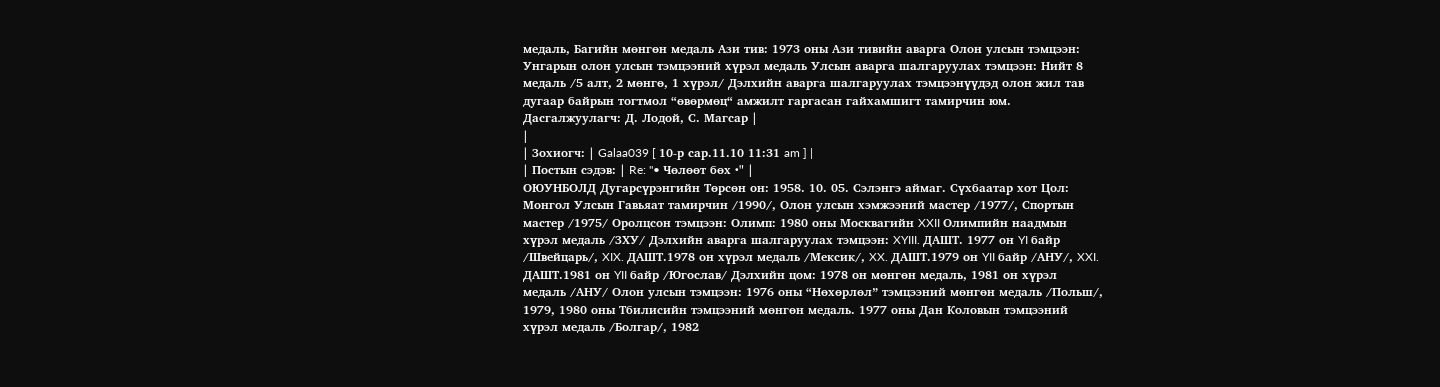медаль, Багийн мөнгөн медаль Ази тив: 1973 оны Ази тивийн аварга Олон улсын тэмцээн: Унгарын олон улсын тэмцээний хүрэл медаль Улсын аварга шалгаруулах тэмцээн: Нийт 8 медаль /5 алт, 2 мөнгө, 1 хүрэл/ Дэлхийн аварга шалгаруулах тэмцээнүүдэд олон жил тав дугаар байрын тогтмол “өвөрмөц“ амжилт гаргасан гайхамшигт тамирчин юм. Дасгалжуулагч: Д. Лодой, С. Магсар |
|
| Зохиогч: | Galaa039 [ 10-р сар.11.10 11:31 am ] |
| Постын сэдэв: | Re: "• Чөлөөт бөх •" |
ОЮУНБОЛД Дугарсүрэнгийн Төрсөн он: 1958. 10. 05. Сэлэнгэ аймаг. Сүхбаатар хот Цол: Монгол Улсын Гавьяат тамирчин /1990/, Олон улсын хэмжээний мастер /1977/, Спортын мастер /1975/ Оролцсон тэмцээн: Олимп: 1980 оны Москвагийн XXII Олимпийн наадмын хүрэл медаль /ЗХУ/ Дэлхийн аварга шалгаруулах тэмцээн: XYIII. ДАШТ. 1977 он YI байр /Швейцарь/, XIX. ДАШТ.1978 он хүрэл медаль /Мексик/, XX. ДАШТ.1979 он YII байр /АНУ/, XXI. ДАШТ.1981 он YII байр /Югослав/ Дэлхийн цом: 1978 он мөнгөн медаль, 1981 он хүрэл медаль /АНУ/ Олон улсын тэмцээн: 1976 оны “Нөхөрлөл” тэмцээний мөнгөн медаль /Польш/, 1979, 1980 оны Тбилисийн тэмцээний мөнгөн медаль. 1977 оны Дан Коловын тэмцээний хүрэл медаль /Болгар/, 1982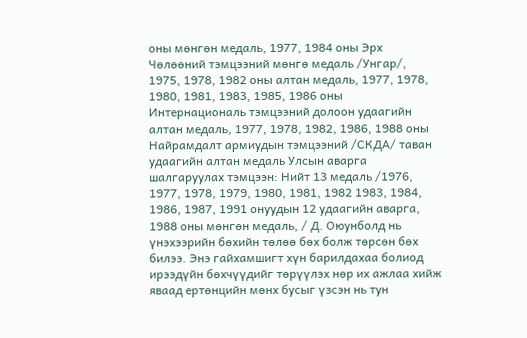оны мөнгөн медаль, 1977, 1984 оны Эрх Чөлөөний тэмцээний мөнгө медаль /Унгар/, 1975, 1978, 1982 оны алтан медаль, 1977, 1978, 1980, 1981, 1983, 1985, 1986 оны Интернациональ тэмцээний долоон удаагийн алтан медаль, 1977, 1978, 1982, 1986, 1988 оны Найрамдалт армиудын тэмцээний /СКДА/ таван удаагийн алтан медаль Улсын аварга шалгаруулах тэмцээн: Нийт 13 медаль /1976, 1977, 1978, 1979, 1980, 1981, 1982 1983, 1984, 1986, 1987, 1991 онуудын 12 удаагийн аварга, 1988 оны мөнгөн медаль, / Д. Оюунболд нь үнэхээрийн бөхийн төлөө бөх болж төрсөн бөх билээ. Энэ гайхамшигт хүн барилдахаа болиод ирээдүйн бөхчүүдийг төрүүлэх нөр их ажлаа хийж яваад ертөнцийн мөнх бусыг үзсэн нь тун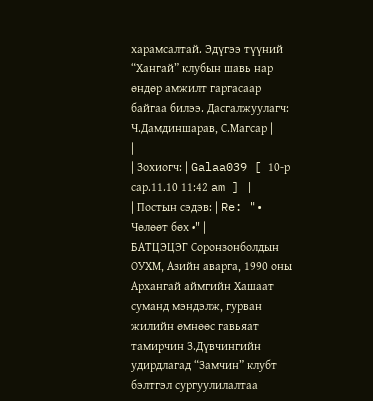харамсалтай. Эдүгээ түүний “Хангай” клубын шавь нар өндөр амжилт гаргасаар байгаа билээ. Дасгалжуулагч: Ч.Дамдиншарав, С.Магсар |
|
| Зохиогч: | Galaa039 [ 10-р сар.11.10 11:42 am ] |
| Постын сэдэв: | Re: "• Чөлөөт бөх •" |
БАТЦЭЦЭГ Соронзонболдын ОУХМ, Азийн аварга, 1990 оны Архангай аймгийн Хашаат суманд мэндэлж, гурван жилийн өмнөөс гавьяат тамирчин З.Дүвчингийн удирдлагад “Замчин” клубт бэлтгэл сургуулилалтаа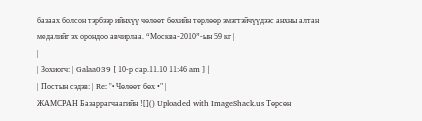базаах болсон тэрбээр ийнхүү чөлөөт бөхийн төрлөөр эмэгтэйчүүдээс анхны алтан медалийг эх орондоо авчирлаа. “Москва-2010”-ын 59 кг |
|
| Зохиогч: | Galaa039 [ 10-р сар.11.10 11:46 am ] |
| Постын сэдэв: | Re: "• Чөлөөт бөх •" |
ЖАМСРАН Базаррагчаагийн ![]() Uploaded with ImageShack.us Төрсөн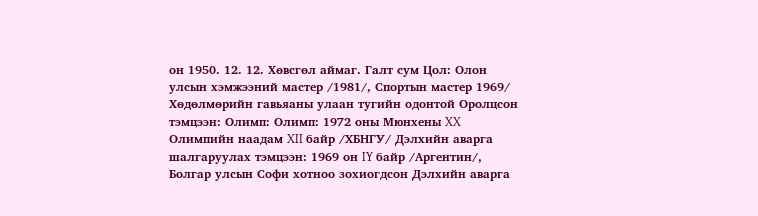он 1950. 12. 12. Хөвсгөл аймаг. Галт сум Цол: Олон улсын хэмжээний мастер /1981/, Спортын мастер 1969/ Хөдөлмөрийн гавьяаны улаан тугийн одонтой Оролцсон тэмцээн: Олимп: Олимп: 1972 оны Мюнхены XX Олимпийн наадам XII байр /ХБНГУ/ Дэлхийн аварга шалгаруулах тэмцээн: 1969 он IY байр /Аргентин/, Болгар улсын Софи хотноо зохиогдсон Дэлхийн аварга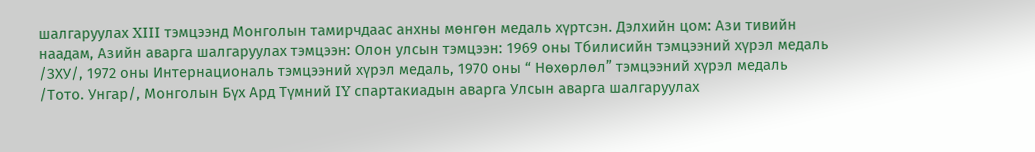шалгаруулах XIII тэмцээнд Монголын тамирчдаас анхны мөнгөн медаль хүртсэн. Дэлхийн цом: Ази тивийн наадам, Азийн аварга шалгаруулах тэмцээн: Олон улсын тэмцээн: 1969 оны Тбилисийн тэмцээний хүрэл медаль /ЗХУ/, 1972 оны Интернациональ тэмцээний хүрэл медаль, 1970 оны “ Нөхөрлөл” тэмцээний хүрэл медаль /Тото. Унгар/, Монголын Бүх Ард Түмний IY спартакиадын аварга Улсын аварга шалгаруулах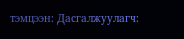тэмцээн: Дасгалжуулагч: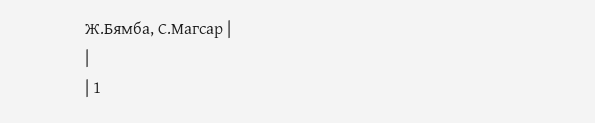Ж.Бямба, С.Магсар |
|
| 1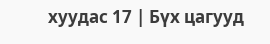хуудас 17 | Бүх цагууд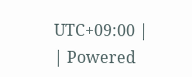UTC+09:00 |
| Powered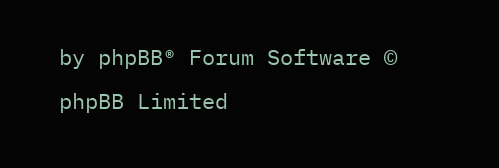by phpBB® Forum Software © phpBB Limited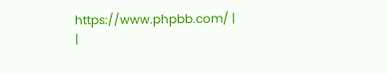https://www.phpbb.com/ |
|